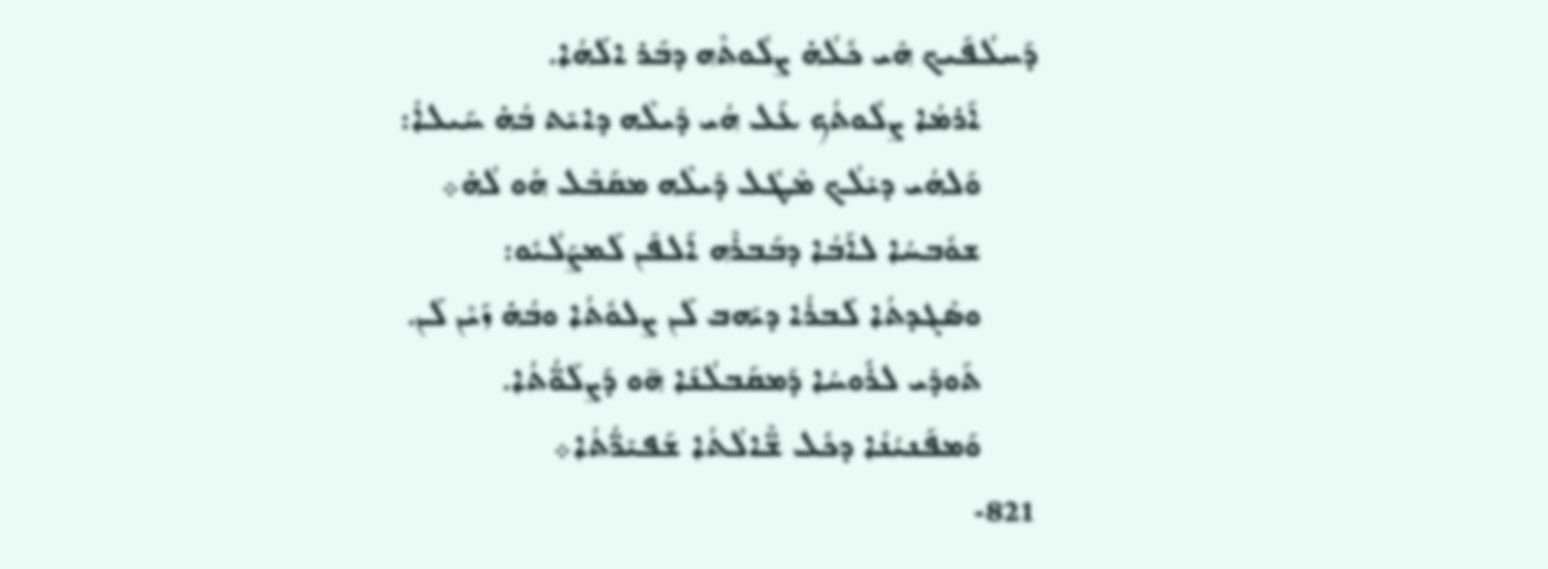ܕܰܚܠܳܦܰܝܟ ܗܺܝ ܟܽܠܳܗ̇ ܨܠܽܘܬܶܗ ܕܒܰܪ ܐܠܰܗܳܐ.
      ܐܰܪܡܳܐ ܨܠܽܘܬܳܟ ܥܰܠ ܗܳܝ ܕܺܝܠܶܗ ܕܐܝܺܬ ܒܳܗ̇ ܚܰܝܠܐܳ:
      ܘܰܠܗܳܝ ܕܝܺܠܳܟ ܡܶܛܽܠ ܕܺܝܠܶܗ ܡܩܰܒܶܠ ܗܽܘ ܠܳܗ̇܀
      ܫܘܽܒܚܳܐ ܠܐܰܒܳܐ ܕܒܰܒܪܶܗ ܐܰܠܦܰܢ ܠܰܡܨܰܠܳܝܽܘ:
      ܘܣܶܓܕܬܳܐ ܠܰܒܪܳܐ ܕܝܰܗܒ ܠܰܢ ܨܠܘܽܬܳܐ ܘܒܳܗ̇ ܙܰܝܶܢ ܠܰܢ.
      ܬܰܘܕܺܝ ܠܪܽܘܚܳܐ ܕܰܡܩܰܒܠܳܢܰܐ ܗ̄ܘ ܕܰܨܠܰܘ̈ܳܬܳܐ.
      ܘܰܡܦܰܢܝܳܢܳܐ ܕܟܽܠ ܫ̈ܶܐܠܳܬܳܐ ܫܰܦܝܺܪ̈ܳܬܳܐ܀
821-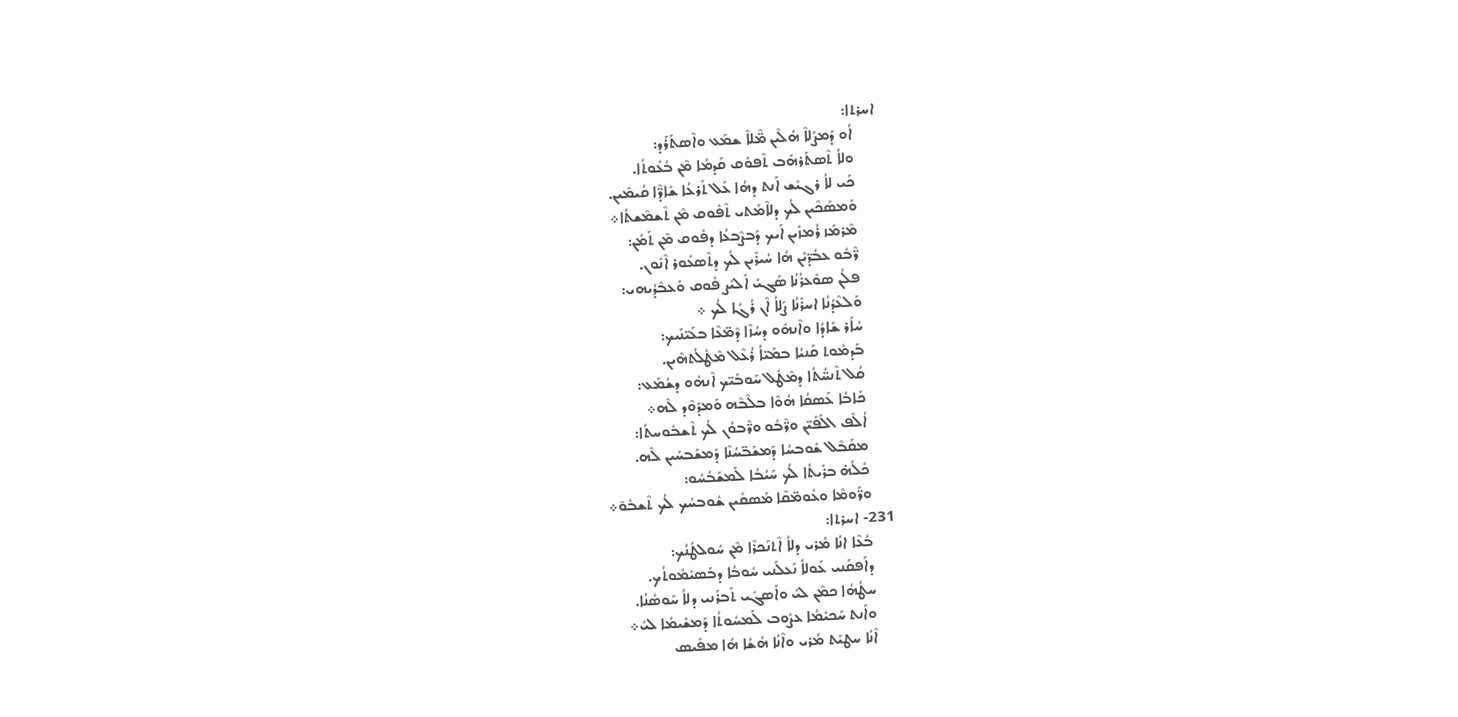ܐܚܪܬܐ:
      ܐܳܘ ܕܰܡܨܰܠܐܶ ܗܳܠܶܝܢ ܡ̈ܶܠܐܶ ܫܡܰܥ ܘܐܶܣܬܰܪܰܕ:
      ܘܠܐܳ ܬܶܣܬܰܪܗܰܒ ܬܶܦܘܽܩ ܩܰܕܡܳܐ ܡܶܢ ܒܳܥܽܘܬܳܐ.
      ܟܰܝ ܠܐܳ ܪܓܝܺܫ ܐܰܢܬ ܕܗܳܐ ܥܰܠ ܬܰܪܥܳܐ ܫܺܐܕ̈ܶܐ ܩܳܝܡܺܝܢ.
      ܘܰܡܣܰܟܶܝܢ ܠܳܟ ܕܠܐܶܡܰܬܝ ܬܶܦܽܘܩ ܡܶܢ ܬܶܫܡܶܫܬܳܐ܀
      ܡܶܪܡܰܙ ܪܳܡܙܺܝܢ ܐܰܝܟ ܕܰܒܨܶܒܥܳܐ ܕܦܽܘܩ ܡܶܢ ܬܰܡܳܢ:
      ܪ̈ܶܒܽܘ ܥܒܳܕ̈ܝܺܢ ܗܳܐ ܚܳܝܪܺܝܢ ܠܳܟ ܕܬܶܣܥܽܘܪ ܐܶܢܽܘܢ.
      ܦܠܳܢ ܣܘܽܥܪܳܢܳܐ ܣܰܓܝܺ ܐܰܠܝܺܨ ܦܽܘܩ ܘܰܥܒܶܕܳܝܗܝ:
      ܘܰܠܥܶܕܳܢܳܐ ܐܚܪܺܢܳܐ ܨܰܠܐܳ ܐܶܢ ܪܳܓܳܐ ܠܳܟ ܀
      ܚܳܐܰܪ ܫܺܐܕܳܐ ܘܐܶܢܗܽܘ ܕܚܳܙܶܐ ܕܶܡ̈ܥܶܐ ܒܥܰܝ̈ܢܰܝܟ:
      ܒܰܕܡܽܘܬ ܩܰܢܝܳܐ ܒܡܰܝ̈ܐܳ ܪܳܥܶܠ ܡܶܛܽܠܳܬܗܶܝܢ.
      ܩܳܠ ܬܶܢܚ̈ܳܬܳܐ ܕܡܶܛܽܠ ܚܰܘܒܰܝ̈ܟ ܐܶܢܗܽܘ ܕܫܳܡܰܥ:
      ܟܺܐܒܳܐ ܥܰܣܩܳܐ ܗܳܘܶܐ ܒܠܶܒܶܗ ܘܰܡܕܰܘܶܕ ܠܶܗ܀
      ܐܳܠܶܦ ܐܠܰܦܺܝ̈ܢ ܘܪ̈ܶܒܽܘ ܘܪ̈ܶܒܘܳܢ ܠܳܟ ܬܶܫܒܽܘܚܬܳܐ:
      ܡܩܰܒܶܠ ܫܽܘܒܚܳܐ ܕܰܡܫܰܒ̈ܚܳܢܶܐ ܕܰܡܫܰܒܚܺܝܢ ܠܶܗ.
      ܟܽܠܳܗ̇ ܒܪܺܝܬܳܐ ܠܳܟ ܚܰܝܳܒܳܐ ܠܰܡܫܰܒܳܚܽܘ:
      ܘܪ̈ܰܘܡܶܐ ܘܥܽܘܡ̈ܩܶܐ ܡܰܣܩܺܝܢ ܫܽܘܒܚܳܟ ܠܳܟ ܬܶܫܒܽܘ̄܀
231- ܐܚܪܬܐ:
      ܒܳܥܶܐ ܐܢܳܐ ܡܳܪܝ ܕܠܐܳ ܐܶܬܢܰܟܪܶܐ ܡܶܢ ܚܽܘܠܛܳܢܳܟ:
      ܕܐܰܦܩܰܢܝ ܥܰܘܠܐܳ ܢܰܥܠܰܢܝ ܚܽܘܒܳܐ ܕܒܰܣܝܺܡܽܘܬܳܟ.
      ܚܛܳܗܳܐ ܟܡܶܢ ܠܝܺ ܘܐܰܣܓܺܝ ܬܰܒܪܰܢܝ ܕܠܐܳ ܚܰܘܣܳܢܳܐ.
      ܘܐܰܢܬ ܚܰܟܝܺܡܳܐ ܥܨܽܘܒ ܠܰܡܚܽܘܬܳܐ ܕܰܡܫܺܝܡܳܐ ܠܝܺ܀
      ܐܶܢܳܐ ܚܛܝܺܬ ܡܳܪܝ ܘܐܶܢܳܐ ܗܳܫܳܐ ܗܳܐ ܡܦܺܝܣ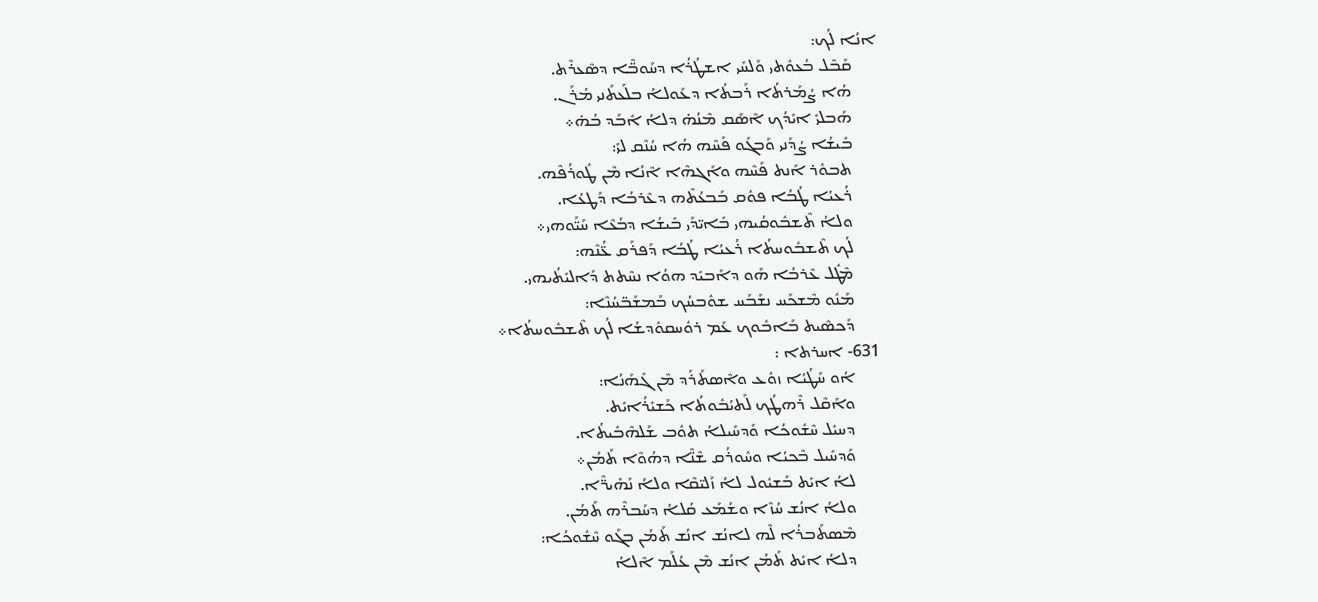ܐܢܳܐ ܠܳܟ:
      ܩܰܒܶܠ ܒܳܥܘܽܬܝ ܘܰܠܚܺܝ ܐܫܛܳܪܳܐ ܕܚܰܘܒ̈ܶܐ ܕܣܶܥܪܶܬ.
      ܗܳܐ ܨܳܡܰܪܬܳܐ ܪܰܒܬܳܐ ܕܥܰܘܠܐܳ ܒܠܰܥܬܰܢܝ ܡܳܪܰܢ.
      ܗܰܒܠܝܺ ܐܝܺܕܳܟ ܐܶܣܰܩ ܡܶܢܳܗ̇ ܕܠܐܳ ܐܺܒܰܕ ܒܳܗ̇܀
      ܒܺܝܫܳܐ ܨܳܕܰܢܝ ܘܰܒܓܰܘ ܦܰܚܶܗ ܗܳܐ ܚܳܢܶܩ ܠܝܺ:
      ܬܒܘܽܪ ܐܰܢܬ ܦܰܚܶܗ ܘܐܰܓܗܶܐ ܐܶܢܳܐ ܡܶܢ ܛܽܘܪܳܦܶܗ.
      ܪܳܥܝܳܐ ܛܳܒܳܐ ܦܘܽܩ ܒܰܒܥܳܬܶܗ ܕܥܶܪܒܳܐ ܕܰܛܥܳܐ.
      ܘܠܐܳ ܬܶܫܒܽܘܩܳܝܗܝ ܒܺܐܝ̈ܕܰܝ ܒܺܝܫܳܐ ܕܒܳܥܶܐ ܚܰܝ̈ܰܘܗܝ܀
      ܠܳܟ ܬܶܫܒܽܘܚܬܳܐ ܪܳܥܝܳܐ ܛܳܒܳܐ ܕܰܦܪܰܩ ܥ̈ܳܢܶܗ:
      ܡܶܛܽܠ ܥܶܪܒܳܐ ܗܰܘ ܕܐܰܒܝܺܕ ܗܘܳܐ ܢܚܶܬܬ ܕܰܐܠܝܺܬܳܝܗܝ.
      ܡܰܢܽܘ ܡܶܫܟܰܚ ܢܫܰܒܰܚ ܫܘܽܒܚܳܟ ܒܰܡܫܰܒ̈ܚܳܢܶܐ:
      ܕܰܟܣܶܝܬ ܒܰܐܒܽܘܟ ܥܰܡ ܪܘܽܚܩܘܽܕܫܳܐ ܠܳܟ ܬܶܫܒܽܘܚܬܳܐ܀
631- ܐܚܪܬܐ :
      ܐܳܘ ܚܰܛܳܝܳܐ ܙܘܽܥ ܘܐܶܣܬܰܪܰܕ ܡܶܢ ܓܺܗܰܢܳܐ:
      ܘܐܰܩܶܠ ܪܶܗܛܳܟ ܠܰܬܝܳܒܽܘܬܳܐ ܟܰܫܝܺܪܳܐܝܺܬ.
      ܕܚܝܺܠ ܚܶܫܽܘܟܳܐ ܘܰܕܚܺܝܠܐܳ ܬܘܽܒ ܫܰܠܗܶܒܺܝܬܳܐ.
      ܘܰܕܚܺܝܠ ܒܶܟܝܳܐ ܘܚܽܘܪܳܩ ܫܶܢ̈ܶܐ ܕܗܳܘܶܐ ܬܰܡܳܢ܀
      ܠܐܳ ܐܝܺܬ ܒܰܫܝܽܘܠ ܠܐܳ ܙܰܠܝ̈ܩܶܐ ܘܠܐܳ ܢܰܗܺܝܪ̈ܶܐ.
      ܘܠܐܳ ܐܢܳܫ ܚܳܙܶܐ ܘܫܳܡܰܥ ܩܳܠܐܳ ܕܚܰܒܪܶܗ ܬܰܡܳܢ.
      ܡܶܣܬܰܒܪܳܐ ܠܶܗ ܠܐܢܳܫ ܐܢܳܫ ܬܰܡܳܢ ܒܓܰܘ ܚܶܫܽܘܟܳܐ:
      ܕܠܐܳ ܐܝܺܬ ܬܰܡܳܢ ܐܢܳܫ ܡܶܢ ܥܳܠܰܡ ܐܶܠܐܳ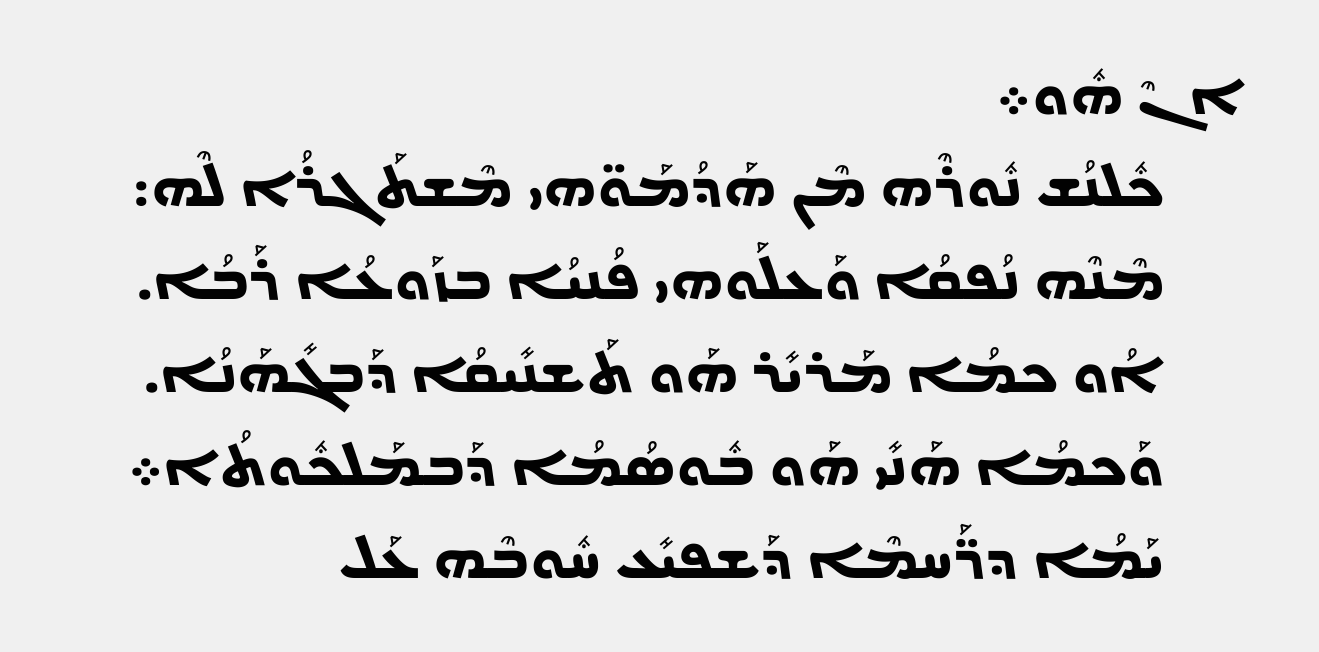ܐܢܶ ܗܽܘ܀
      ܟܽܠܢܳܫ ܢܽܘܪܶܗ ܡܶܢ ܗܰܕܳܡܰܘ̈ܗܝ ܡܶܫܬܰܓܪܳܐ ܠܶܗ:
      ܡܶܢܶܗ ܢܳܦܩܳܐ ܘܰܥܠܰܘܗܝ ܦܳܢܝܳܐ ܒܙܰܘܥܳܐ ܪܰܒܳܐ.
      ܐܳܘ ܟܡܳܐ ܡܰܪܝܺܪ ܗܰܘ ܬܰܫܢܺܝܩܳܐ ܕܰܒܓܺܗܰܢܳܐ.
      ܘܰܟܡܳܐ ܗܰܢܺܝ ܗܰܘ ܒܽܘܣܳܡܳܐ ܕܰܒܡܰܠܟܽܘܬܳܐ܀
      ܝܰܡܳܐ ܕܪ̈ܰܚܡܶܐ ܕܰܫܦܝܺܥ ܚܽܘܒܶܗ ܥܰܠ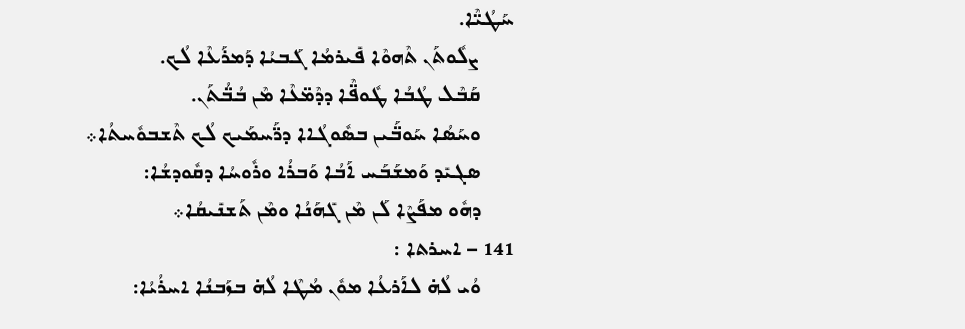ܚܰܛܳܝ̈ܶܐ.
      ܨܠܽܘܬܰܢ ܬܶܗܘܶܐ ܦܺܝܪܡܳܐ ܓܰܒܝܳܐ ܕܰܡܪܰܥܶܐ ܠܳܟ.
      ܩܰܒܶܠ ܛܳܒܳܐ ܛܽܘܦ̈ܶܐ ܕܕܶܡ̈ܥܶܐ ܡܶܢ ܒܳܒ̈ܳܬܰܢ.
      ܘܚܰܣܳܐ ܚܰܘܒ̈ܰܝܢ ܒܣܽܘܓܳܐܐ ܕܪ̈ܰܚܡܰܝܟ ܠܳܟ ܬܶܫܒܘܽܚܬܳܐ܀
      ܣܓܝܺܕ ܘܰܡܫܰܒܰܚ ܐܰܒܳܐ ܘܰܒܪܳܐ ܘܪܽܘܚܳܐ ܕܩܽܘܕܫܳܐ:
      ܕܗܽܘ ܡܦܰܨܶܐ ܠܰܢ ܡܶܢ ܓܺܗܰܢܳܐ ܘܡܶܢ ܬܰܫܢܺܝܩܳܐ܀
141 – ܐܚܪܬܐ :
      ܘܳܝ ܠܳܗ̇ ܠܐܰܪܥܳܐ ܡܘܽܢ ܡܳܛܶܐ ܠܳܗ̇ ܒܙܰܒܢܳܐ ܐܚܪܳܝܳܐ: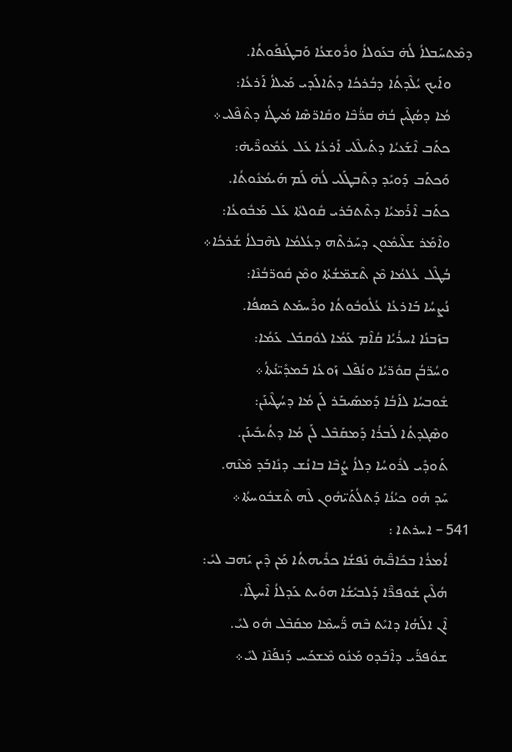ܕܡܶܬܚܰܒܠܐܳ ܠܳܗ̇ ܒܥܰܘܠܐܳ ܘܪܽܘܫܥܳܐ ܘܰܒܛܰܢܦܽܘܬܳܐ.
      ܘܐܰܝܟ ܝܳܠܶܕܬܳܐ ܕܒܳܪܟܳܐ ܕܬܺܐܠܰܕܝ ܡܰܝܠܐܳ ܐܰܪܥܳܐ:
      ܡܳܐ ܕܣܳܓܶܝܢ ܒܳܗ̇ ܩܪ̈ܳܒܶܐ ܘܩܺܐܪ̈ܣܶܐ ܡܳܝܛܳܐ ܕܬܶܦܶܠܝ܀
      ܟܬܰܒ ܐܶܫܰܥܝܳܐ ܕܬܰܝܠܶܠܝ ܐܰܪܥܳܐ ܥܰܠ ܥܳܡܽܘܪ̈ܶܝܗ̇:
      ܘܰܟܬܰܒ ܕܰܘܝܺܕ ܕܬܶܒܛܰܠܝ ܠܳܗ̇ ܠܰܡ ܗܰܝܡܳܢܽܘܬܳܐ.
      ܟܬܰܒ ܐܶܪܰܡܝܳܐ ܕܬܶܬܒܰܪܝ ܩܽܘܠܬܳܐ ܥܰܠ ܡܰܒܽܘܥܳܐ:
      ܘܐܶܡܰܪ ܫܠܶܝܡܽܘܢ ܕܚܰܪܬܶܗ ܕܥܳܠܡܳܐ ܠܗܶܒܠܐܳ ܫܳܪܟܳܐ܀
      ܒܳܛܶܠ ܥܳܠܡܳܐ ܡܶܢ ܬܶܫܡ̈ܫܳܬܳܐ ܘܡܶܢ ܩܽܘܪ̈ܒܳܢܶܐ:
      ܢܳܨܚܳܐ ܒܰܐܪܥܳܐ ܥܳܠܽܘܒܽܘܬܳܐ ܘܪܶܚܡܰܬ ܟܶܣܦܳܐ.
      ܒܙܰܒܢܳܐ ܐܚܪܳܝܳܐ ܩܳܐܶܡ ܥܰܡܳܐ ܠܘܽܩܒܰܠ ܥܰܡܳܐ:
      ܘܚܳܪ̈ܒܳܢ ܩܘܽܪ̈ܝܳܐ ܘܢܳܦܶܠ ܙܰܘܥܳܐ ܒܰܡܕܺܝ̈ܢܳܬܐܳ܀
      ܫܽܘܒܚܳܐ ܠܐܰܒܳܐ ܕܰܡܣܰܝܒܰܪ ܠܰܢ ܡܳܐ ܕܚܳܛܶܝܢܰܢ:
      ܘܣܶܓܕܬܳܐ ܠܰܒܪܳܐ ܕܰܡܩܰܒܶܠ ܠܰܢ ܡܳܐ ܕܬܳܝܒܺܝܢܰܢ.
      ܬܰܘܕܺܝ ܠܪܽܘܚܳܐ ܕܠܐܳ ܨܳܒܶܐ ܒܐܢܳܫ ܕܢܺܐܒܰܕ ܡܶܢܶܗ.
      ܚܰܕ ܗܽܘ ܟܝܳܢܳܐ ܕܰܬܠܳܬܰܝ̈ܗܽܘܢ ܠܶܗ ܬܶܫܒܽܘܚܬܳܐ܀
541 – ܐܚܪܬܐ :
      ܐܳܡܪܳܐ ܒܟܺܐܒ̈ܶܝܗ̇ ܢܰܦܫܳܐ ܟܪܺܝܗܬܳܐ ܡܰܢ ܕܶܝܢ ܝܰܗܒ ܠܝܺ:
      ܗܳܠܶܝܢ ܫܽܘܦܪ̈ܶܐ ܕܰܠܒܝܺܫܳܐ ܗܘܺܝܬ ܥܰܕܠܐܳ ܐܶܚܛܶܐ.
      ܐܶܢ ܐܠܰܗܳܐ ܕܐܝܺܬ ܒܶܗ ܪ̈ܰܚܡܶܐ ܡܩܰܒܶܠ ܗܽܘ ܠܝܺ.
      ܫܘܽܦܪ̈ܰܝ ܕܐܶܒܰܕܘ ܡܰܢܽܘ ܡܶܫܟܰܚ ܕܰܢܦܰܢܶܐ ܠܝܺ܀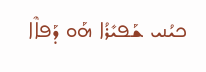ܟܝܳܢܝ ܫܰܦܝܺܪܳܐ ܗܰܘ ܕܰܦܐܶܐ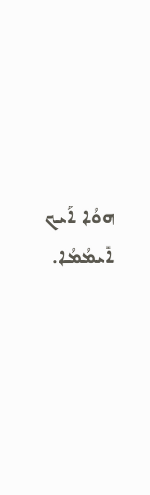ܗܘܳܐ ܐܰܝܟ ܐܺܝܡܳܡܳܐ.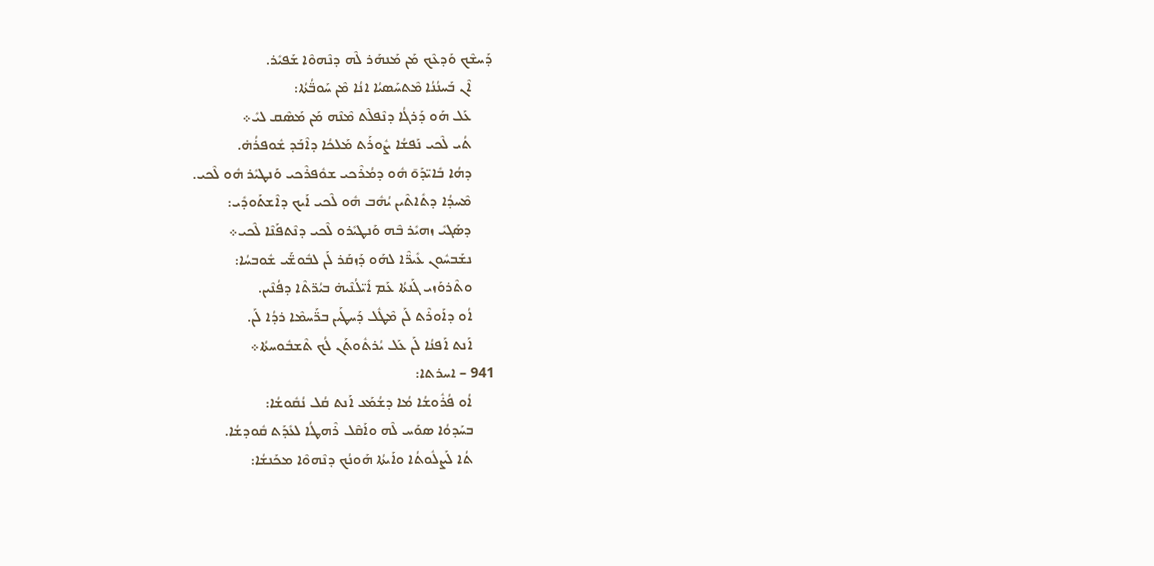ܕܰܚܫܶܟ ܘܰܕܥܶܟ ܡܰܢ ܡܰܢܗܰܪ ܠܶܗ ܕܢܶܗܘܶܐ ܫܰܦܝܺܪ.
      ܐܶܢ ܒܰܚܢܳܢܳܐ ܡܶܬܚܰܣܝܳܐ ܐܢܳܐ ܡܶܢ ܚܰܘܒ̈ܳܬܳܐ:
      ܥܰܠ ܗܰܘ ܕܰܪܓܳܐ ܕܢܶܦܠܶܬ ܡܶܢܶܗ ܡܰܢ ܡܰܣܶܩ ܠܝܺ܀
      ܬܳܝ ܠܶܟܝ ܢܰܦܫܳܐ ܨܽܘܪܰܬ ܡܰܠܟܳܐ ܕܐܶܒܰܕ ܫܽܘܦܪܳܗ̇.
      ܕܗܳܐ ܒܺܐܝ̈ܕܰܘ̄ ܗܽܘ ܕܡܳܪܶܟܝ ܫܘܽܦܪܶܟܝ ܘܰܢܛܝܺܪ ܗܽܘ ܠܶܟܝ.
      ܡܶܚܕܳܐ ܕܬܺܐܬܶܝܢ ܝܳܗܽܒ ܗܽܘ ܠܶܟܝ ܐܰܝܟ ܕܐܶܫܬܰܘܕܺܝ:
      ܕܣܰܓܝܺ ܙܗܝܺܪ ܒܶܗ ܘܰܢܛܝܺܪܘ ܠܶܟܝ ܕܢܶܬܦܰܢܶܐ ܠܶܟܝ܀
      ܢܫܰܒܚܽܘܢ ܥܺܝܪ̈ܶܐ ܠܗܰܘ ܕܰܙܩܰܪ ܠܰܢ ܠܒܽܘܫ̈ܰܝ ܫܽܘܒܚܳܐ:
      ܘܬܶܪܘܰܙܝ ܓܰܢܬܳܐ ܥܰܡ ܐܺܝ̈ܠܳܢܶܝܗ̇ ܒܝܳܪ̈ܬܶܐ ܕܦܳܢܶܝܢ.
      ܐܳܘ ܕܐܰܘܪܶܬ ܠܰܢ ܡܶܛܽܠ ܕܰܚܛܰܝܢ ܒܪ̈ܰܚܡܶܐ ܪܕܳܐ ܠܰܢ.
      ܐܰܢܬ ܐܰܦܢܳܐ ܠܰܢ ܥܰܠ ܝܳܪܬܽܘܬܰܢ ܠܳܟ ܬܶܫܒܽܘܚܬܳܐ܀
941 – ܐܚܪܬܐ:
      ܐܳܘ ܦܳܪܽܘܫܳܐ ܡܳܐ ܕܫܳܡܰܥ ܐܰܢܬ ܩܳܠ ܢܳܩܽܘܫܳܐ:
      ܒܚܰܕܘܳܐ ܣܘܰܚ ܠܶܗ ܘܐܰܩܶܠ ܪܶܗܛܳܐ ܠܥܺܕܰܬ ܩܽܘܕܫܳܐ.
      ܬܳܐ ܠܰܨܠܽܘܬܳܐ ܘܐܰܝܬܳܐ ܗܰܘܢܳܟ ܕܢܶܗܘܶܐ ܡܟܰܢܫܳܐ: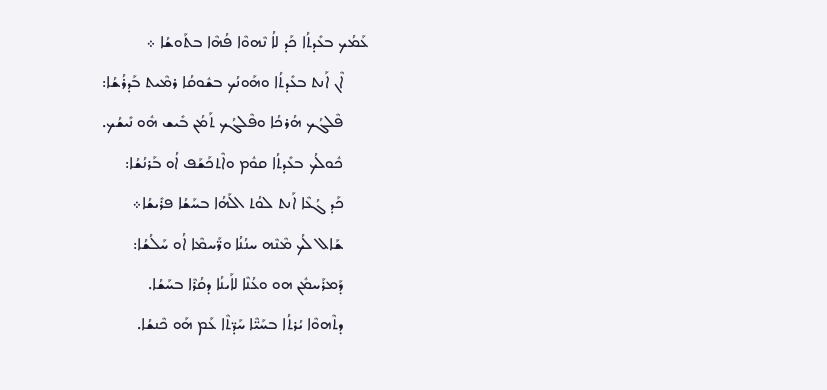ܥܰܡܳܟ ܒܥܺܕܬܳܐ ܟܰܕ ܠܐܳ ܢܶܗܘܶܐ ܦܳܗܶܐ ܒܬܰܘܫܳܐ ܀
      ܐܶܢ ܐܰܢܬ ܒܥܺܕܬܳܐ ܘܗܰܘܢܳܟ ܒܫܽܘܩܳܐ ܪܡܶܝܬ ܒܰܕܪܳܫܳܐ:
      ܦܶܠܓܳܟ ܗܳܪܟܳܐ ܘܦܶܠܓܳܟ ܬܰܡܳܢ ܒܺܝܫ ܗܽܘ ܢܺܝܫܳܟ.
      ܟܽܘܠܳܟ ܒܥܺܕܬܳܐ ܩܘܽܡ ܘܐܶܬܟܰܫܰܦ ܐܳܘ ܒܰܪܢܳܫܳܐ:
      ܟܰܕ ܓܳܥܶܐ ܐܰܢܬ ܠܘܳܬ ܐܠܰܗܳܐ ܒܚܰܫܳܐ ܦܪܺܝܫܳܐ܀
      ܫܰܐܠ ܠܳܟ ܡܶܢܶܗ ܚܢܳܢܳܐ ܘܪ̈ܰܚܡܶܐ ܐܳܘ ܚܰܠܳܫܳܐ:
      ܕܰܡܪܰܚܡܽܢ ܗܘ ܘܥܳܢܶܐ ܠܐܰܝܢܳܐ ܕܩܳܪܶܐ ܒܚܰܫܳܐ.
      ܕܬܶܗܘܶܐ ܝܳܪܬܳܐ ܒܚܰܝ̈ܶܐ ܚܰܕ̈ܬܶܐ ܥܰܡ ܗܰܘ ܟܶܢܫܳܐ.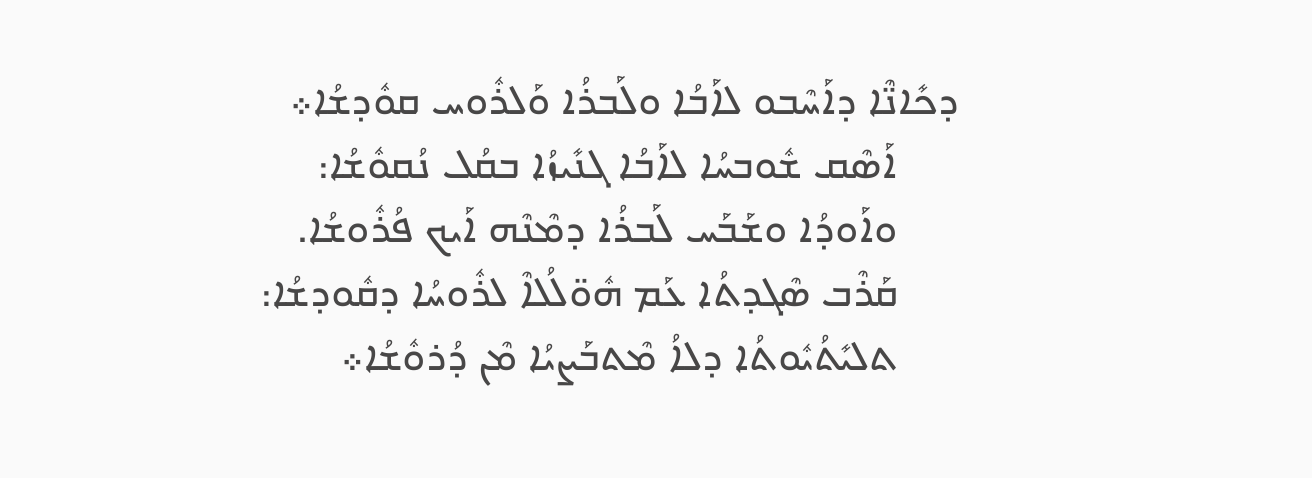ܕܟܺܐܢ̈ܶܐ ܕܐܰܚܶܒܘ ܠܐܰܒܳܐ ܘܠܰܒܪܳܐ ܘܰܠܪܽܘܚ ܩܘܽܕܫܳܐ܀
      ܐܰܣܶܩ ܫܽܘܒܚܳܐ ܠܐܰܒܳܐ ܓܢܺܝܙܳܐ ܒܩܳܠ ܢܳܩܘܽܫܳܐ:
      ܘܐܰܘܕܳܐ ܘܫܰܒܰܚ ܠܰܒܪܳܐ ܕܡܶܢܶܗ ܐܰܝܟ ܦܳܪܽܘܫܳܐ.
      ܩܰܪܶܒ ܣܶܓܕܬܳܐ ܥܰܡ ܗܽܘ̈ܠܳܠܐܶ ܠܪܽܘܚܳܐ ܕܩܽܘܕܫܳܐ:
      ܬܠܝܺܬܳܝܽܘܬܳܐ ܕܠܐܳ ܡܶܬܒܰܨܝܳܐ ܡܶܢ ܕܳܪܘܽܫܳܐ܀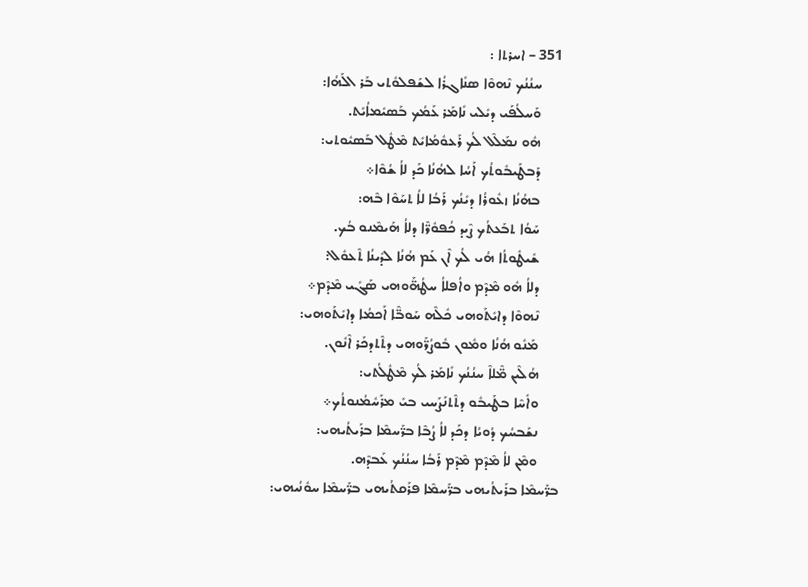351 – ܐܚܪܬܐ :
      ܚܢܳܢܳܟ ܢܶܗܘܶܐ ܣܢܺܐܓܪܳܐ ܠܫܰܦܠܘܽܬܝ ܒܰܪ ܐܠܰܗܳܐ:
      ܘܰܚܠܳܦܰܝ ܕܝܺܠܝ ܢܺܐܡܰܪ ܥܰܡܳܟ ܒܰܣܝܺܡܐܳܝܺܬ.
      ܗܽܘ ܢܡܰܠܶܠ ܠܳܟ ܪܰܥܘܽܡܳܐܝܺܬ ܡܶܛܽܠ ܒܰܣܝܽܘܬܝ:
      ܕܰܒܛܰܝܒܽܘܬܳܟ ܐܰܚܳܐ ܠܗܳܢܳܐ ܟܰܕ ܠܐܳ ܫܳܘܶܐ܀
      ܒܗܳܢܳܐ ܙܥܽܘܪܳܐ ܕܝܺܢܳܟ ܪܰܒܳܐ ܠܐܳ ܬܚܰܘܶܐ ܒܶܗ:
      ܚܰܘܳܐ ܬܒܰܥܬܳܟ ܨܶܝܕ ܟܳܦܘܽܪ̈ܶܐ ܕܠܐܳ ܗܰܝܡܶܢܘ ܒܳܟ.
      ܫܺܝܛܽܘܬܳܐ ܗܳܝ ܠܳܟ ܐܶܢ ܥܰܡ ܗܳܢܳܐ ܠܕܺܝܢܳܐ ܬܶܥܘܽܠ:
      ܕܠܐܳ ܗܽܘ ܡܶܕܶܡ ܘܐܳܦܠܐܳ ܚܛܳܗ̈ܰܘܗܝ ܣܰܓܺܝ ܡܶܕܶܡ܀
      ܢܶܗܘܶܐ ܕܐܝܺܬܰܘܗܝ ܟܽܠܶܗ ܚܰܘܒ̈ܶܐ ܐܰܟܡܳܐ ܕܐܝܺܬܰܘܗܝ:
      ܡܰܢܽܘ ܗܳܢܳܐ ܘܡܽܘܢ ܒܽܘܨܳܪ̈ܰܘܗܝ ܕܬܶܬܕܟܰܪ ܐܶܢܽܘܢ.
      ܗܳܠܶܝܢ ܡ̈ܶܠܐܶ ܚܢܳܢܳܟ ܢܺܐܡܰܪ ܠܳܟ ܡܶܛܽܠܳܬܝ:
      ܘܐܺܚܶܐ ܒܛܰܝܒܽܘ ܕܬܶܬܢܰܨܰܚܝ ܒܝܺ ܡܪܰܚܽܡܳܢܘܬܳܟ܀
      ܢܫܰܒܚܳܟ ܕܳܘܝܳܐ ܕܟܰܕ ܠܐܳ ܨܳܒܶܐ ܒܪ̈ܰܚܡܶܐ ܒܪܰܝܬܳܝܗܝ:
      ܘܡܶܢ ܠܐܳ ܡܶܕܶܡ ܡܶܕܶܡ ܪܰܒܳܐ ܚܢܳܢܳܟ ܥܰܒܕܶܗ.
ܒܪ̈ܰܚܡܶܐ ܒܪܰܝܬܳܝܗܝ ܒܪ̈ܰܚܡܶܐ ܦܪܰܩܬܳܝܗܝ ܒܪ̈ܰܚܡܶܐ ܚܘܽܢܳܝܗܝ: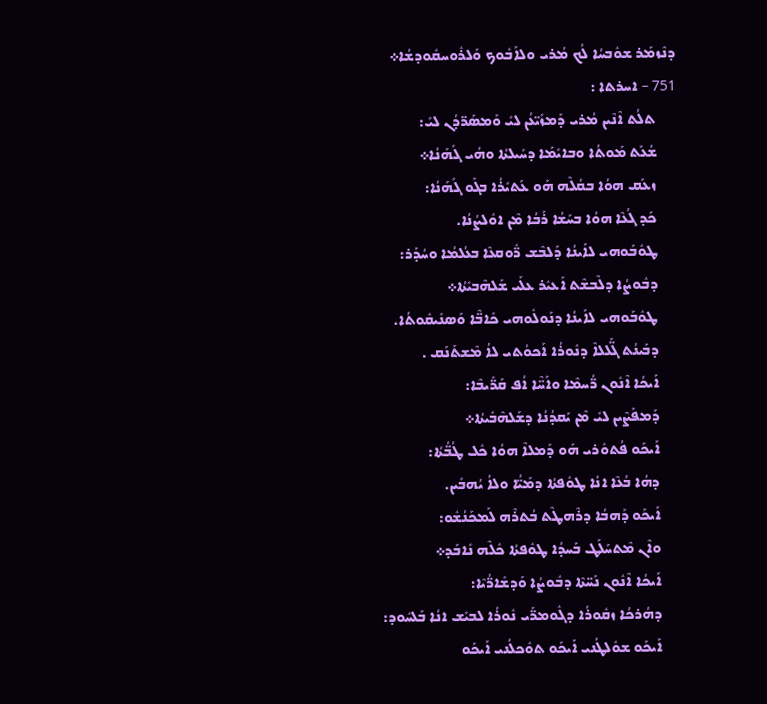ܕܢܶܙܡܰܪ ܫܘܽܒܚܳܐ ܠܳܟ ܡܳܪܝ ܘܠܐܰܒܽܘܟ ܘܰܠܪܽܘܚܩܽܘܕܫܳܐ܀
751 – ܐܚܪܬܐ :
      ܬܠܳܬ ܐܶܢܶܝܢ ܡܳܪܝ ܕܰܡܙܺܝ̈ܥܳܢ ܠܝܺ ܘܰܡܣܰܪ̈ܕܳܢ ܠܝܺ:
      ܫܳܥܰܬ ܡܰܘܬܳܐ ܘܒܐܝܺܡܰܐ ܕܚܺܝܠܬܳܐ ܘܗܳܝ ܓܺܗܰܢܳܐ܀
      ܙܥܰܩ ܗܘܳܐ ܒܩܳܠܶܗ ܗܰܘ ܥܰܬܝܺܪܳܐ ܒܓܰܘ ܓܺܗܰܢܳܐ:
      ܟܰܕ ܓܳܥܶܐ ܗܘܳܐ ܒܚܰܫܳܐ ܪܰܒܳܐ ܡܶܢ ܐܘܽܠܨܳܢܳܐ.
      ܛܘܽܒܰܘܗܝ ܠܐܰܝܢܳܐ ܕܰܠܒܶܫ ܪ̈ܽܘܩܥܶܐ ܒܥܳܠܡܳܐ ܘܚܳܕܰܪ:
      ܕܒܽܘܨܳܐ ܕܠܶܒܫܶܬ ܐܰܥܝܽܪ ܥܠܰܝ ܫܰܠܗܶܒܝܺܬܳܐ܀
      ܛܘܽܒܰܘܗܝ ܠܐܰܝܢܳܐ ܕܢܰܘܠܽܘܗܝ ܟܺܐܒ̈ܶܐ ܘܰܣܢܺܝܩܽܘܬܳܐ.
      ܕܒܰܝܢܳܬ ܓ̈ܰܠܠܐܶ ܕܢܽܘܪܳܐ ܐܰܟܘܳܬܝ ܠܐܳ ܡܶܫܬܰܢܰܩ .
      ܐܰܝܟܳܐ ܐܶܢܽܘܢ ܪ̈ܳܚܡܶܐ ܘܐܰܚ̈ܶܐ ܐܳܦ ܩܰܪ̈ܺܝܒܶܐ:
      ܕܰܡܦܰܨܶܝܢ ܠܝܺ ܡܶܢ ܝܰܩܕܳܢܳܐ ܕܫܰܠܗܶܒܺܝܬܳܐ܀
      ܐܰܝܟܰܘ ܦܳܬܘܽܪܝ ܗܰܘ ܕܰܡܠܐܶ ܗܘܳܐ ܟܽܠ ܛܳܒ̈ܳܬܳܐ:
      ܕܗܳܐ ܒܳܥܶܐ ܐܢܳܐ ܛܘܽܦܬܳܐ ܕܡܰܝ̈ܳܐ ܘܠܐܳ ܝܳܗܒܺܝܢ.
      ܐܰܝܟܰܘ ܕܰܗܒܳܐ ܕܪܶܗܛܶܬ ܒܳܬܪܶܗ ܠܰܡܟܰܢܳܫܽܘ:
      ܘܐܶܢ ܡܶܬܚܰܠܰܛ ܒܰܚܕܳܐ ܛܘܽܦܬܳܐ ܟܽܠܶܗ ܢܺܐܒܰܕ܀
      ܐܰܝܟܳܐ ܐܶܢܽܘܢ ܢܰܚ̈ܬܶܐ ܕܒܽܘܨܳܐ ܘܰܕܫܺܐܪ̈ܳܝܶܐ:
      ܕܗܳܪܟܳܐ ܙܩܽܘܪܳܐ ܕܓܽܘܡܪ̈ܰܝ ܢܽܘܪܳܐ ܠܒܝܺܫ ܐܢܳܐ ܒܰܠܚܽܘܕ:
      ܐܰܝܟܰܘ ܫܘܽܠܛܳܢܝ ܐܰܝܟܰܘ ܬܘܽܟܠܳܢܝ ܐܰܝܟܰܘ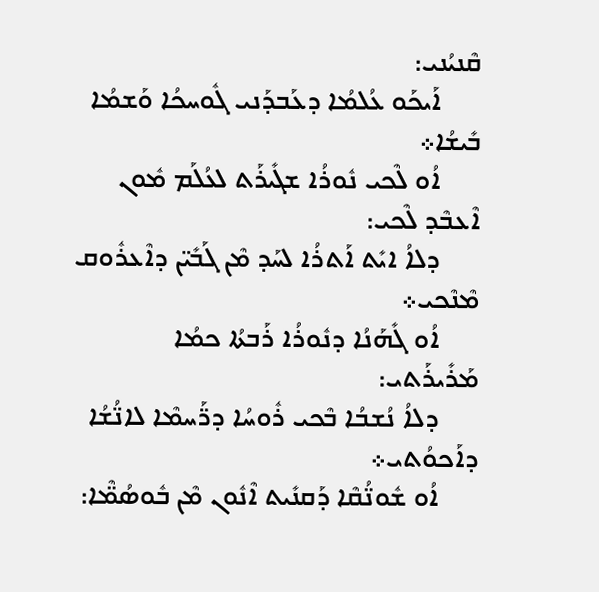ܩܶܢܝܳܢܝ:
      ܐܰܝܟܰܘ ܥܳܠܡܳܐ ܕܥܰܒܕܰܢܝ ܓܽܘܚܟܳܐ ܘܰܫܡܳܐ ܒܺܝܫܳܐ܀
      ܐܳܘ ܠܶܟܝ ܢܽܘܪܳܐ ܫܓܺܝܪܰܬ ܠܥܳܠܰܡ ܡܽܘܢ ܐܶܥܒܶܕ ܠܶܟܝ:
      ܕܠܐܳ ܐܝܺܬ ܐܰܬܪܳܐ ܠܚܰܕ ܡܶܢ ܓܰܒܺܝ̈ܢ ܕܐܶܥܪܽܘܩ ܡܶܢܶܟܝ܀
      ܐܳܘ ܓܺܗܰܢܳܐ ܕܢܽܘܪܳܐ ܪܰܒܬܳܐ ܟܡܳܐ ܡܰܪܺܝܪܰܬܝ:
      ܕܠܐܳ ܢܳܫܒܳܐ ܒܶܟܝ ܪܽܘܚܳܐ ܕܪ̈ܰܚܡܶܐ ܠܐܢ̈ܳܫܳܐ ܕܐܰܟܘܳܬܝ܀
      ܐܳܘ ܫܽܘܢ̈ܳܩܶܐ ܕܰܩܢܺܝܬ ܐܶܢܽܘܢ ܡܶܢ ܒܽܘܣܳܡ̈ܶܐ: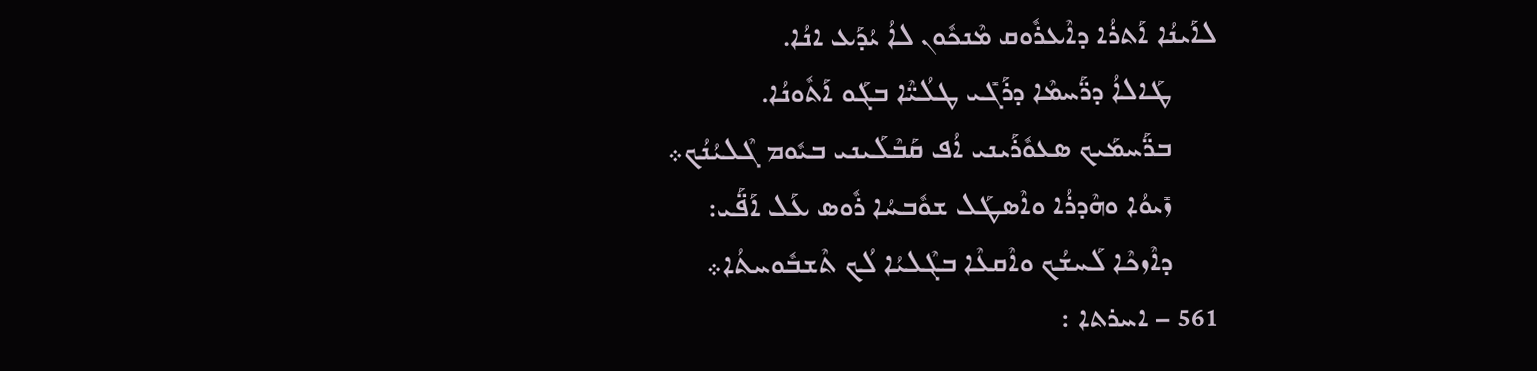ܠܐܰܝܢܳܐ ܐܰܬܪܳܐ ܕܐܶܥܪܽܘܩ ܡܶܢܟܽܘܢ ܠܐܳ ܝܳܕܰܥ ܐܢܳܐ.
      ܛܰܐܠܐܳ ܕܪ̈ܰܚܡܶܐ ܕܪܰܓܺܝ ܛܠܳܝ̈ܶܐ ܒܓܰܘ ܐܰܬܽܘܢܳܐ.
      ܒܪ̈ܰܚܡܰܝܟ ܣܥܘܽܪܰܝܢܝ ܐܳܦ ܩܰܒܶܠܰܝܢܝ ܒܝܽܘܡ ܓܶܠܝܳܢܳܟ܀
      ܙܺܝܘܳܐ ܘܗܶܕܪܳܐ ܘܐܶܣܛܰܠ ܫܘܽܒܚܳܐ ܪܽܘܣ ܥܰܠ ܐܰܦ̈ܰܝ:
      ܕܐܶܙܟܶܐ ܠܰܚܫܳܟ ܘܐܶܩܥܶܐ ܒܓܶܠܝܳܐ ܠܳܟ ܬܶܫܒܽܘܚܬܳܐ܀
561 – ܐܚܪܬܐ :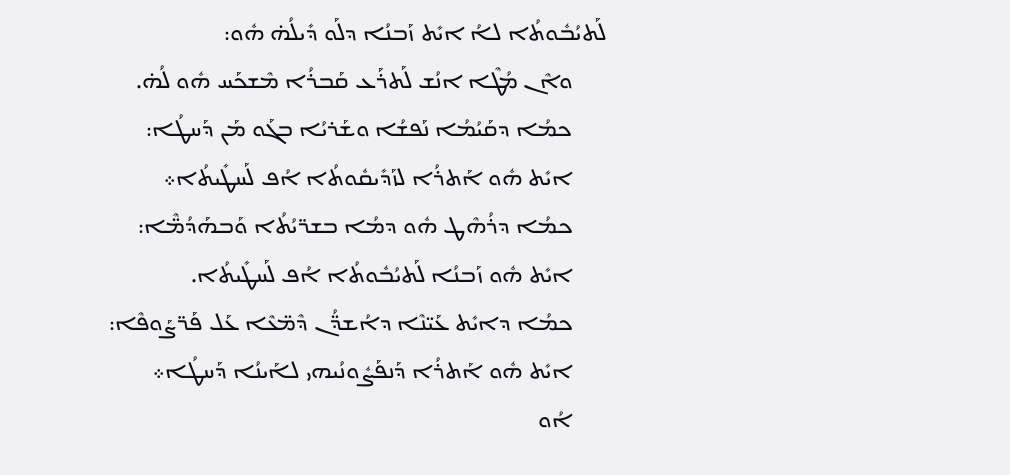ܠܰܬܝܳܒܽܘܬܳܐ ܠܐܳ ܐܝܺܬ ܙܰܒܢܳܐ ܕܠܰܘ ܕܺܝܠܳܗ̇ ܗܽܘ:
      ܘܐܶܢ ܡܳܛܶܐ ܐܢܳܫ ܠܰܬܪܰܥ ܩܰܒܪܳܐ ܡܶܫܟܰܚ ܗܽܘ ܠܳܗ̇.
      ܟܡܳܐ ܕܩܰܝܳܡܳܐ ܢܰܦܫܳܐ ܘܫܰܪܝܳܐ ܒܓܰܘ ܡܰܢ ܕܰܚܛܳܐ:
      ܐܝܺܬ ܗܽܘ ܐܰܬܪܳܐ ܠܙܰܕܺܝܩܽܘܬܳܐ ܐܳܦ ܠܰܚܛܺܝܬܳܐ܀
      ܟܡܳܐ ܕܪܳܗܶܛ ܗܽܘ ܕܡܳܐ ܒܫܪ̈ܝܳܬܳܐ ܘܰܒܗܰܕܳܡ̈ܶܐ:
      ܐܝܺܬ ܗܽܘ ܙܰܒܢܳܐ ܠܰܬܝܳܒܽܘܬܳܐ ܐܳܦ ܠܰܚܛܺܝܬܳܐ.
      ܟܡܳܐ ܕܐܝܺܬ ܥܰܝ̈ܢܶܐ ܕܐܳܫܕ̈ܳܢ ܕܶܡ̈ܥܶܐ ܥܰܠ ܦܰܪ̈ܨܰܘܦܶܐ:
      ܐܝܺܬ ܗܽܘ ܐܰܬܪܳܐ ܕܰܢܦܰܨܽܘܢܳܝܗܝ ܠܐܰܝܢܳܐ ܕܰܚܛܳܐ܀
      ܐܳܘ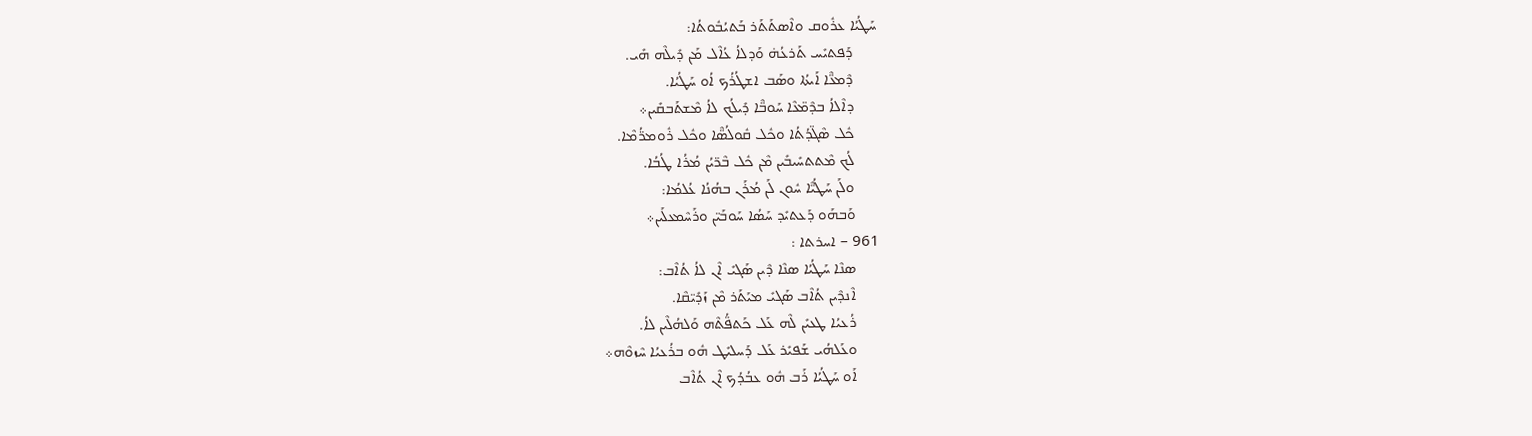ܚܰܛܳܝܳܐ ܥܪܽܘܩ ܘܐܶܣܬܰܬܰܪ ܒܰܬܝܳܒܽܘܬܳܐ:
      ܕܰܦܬܝܺܚ ܬܰܪܥܳܗ̇ ܘܰܕܠܐܳ ܥܳܐܶܠ ܡܰܢ ܕܺܝܠܶܗ ܗܺܝ.
      ܕܶܡܥ̈ܶܐ ܐܰܝܬܳܐ ܘܣܰܒ ܐܫܛܳܪܳܟ ܐܳܘ ܚܰܛܳܝܳܐ.
      ܕܐܶܠܐܳ ܒܕܶܡ̈ܥܶܐ ܚܰܘܒ̈ܶܐ ܕܺܝܠܳܟ ܠܐܳ ܡܶܫܬܰܒܩܺܝܢ܀
      ܟܽܠ ܣܶܓ̈ܕܳܬܳܐ ܘܟܽܠ ܩܽܘܠܳܣ̈ܶܐ ܘܟܽܠ ܪܽܘܡܪ̈ܳܡܶܐ.
      ܠܳܟ ܡܶܬܬܚܺܝܒܺܝܢ ܡܶܢ ܟܽܠ ܒܶܪ̈ܝܳܢ ܡܳܪܳܐ ܛܳܒܳܐ.
      ܘܠܰܢ ܚܰܛܳܝ̈ܶܐ ܚܽܘܢ ܠܰܢ ܡܳܪܰܢ ܒܗܳܢܳܐ ܥܳܠܡܳܐ:
      ܘܰܒܗܰܘ ܕܰܥܬܝܺܕ ܚܰܣܳܐ ܚܰܘܒܰܝ̈ܢ ܘܪܰܚܶܡܥܠܰܝܢ܀
961 – ܐܚܪܬܐ :
      ܣܢܶܐ ܚܰܛܳܝܳܐ ܣܢܶܐ ܕܶܝܢ ܣܰܓܝܺ ܐܶܢ ܠܐܳ ܬܳܐܶܒ:
      ܐܶܢܕܶܝܢ ܬܳܐܶܒ ܣܰܓܝܺ ܡܝܰܬܰܪ ܡܶܢ ܙܰܕܺܝ̈ܩܶܐ.
      ܪܳܥܝܳܐ ܛܥܝܺܢ ܠܶܗ ܥܰܠ ܟܰܬܦ̈ܳܬܶܗ ܘܰܠܗܳܠܶܝܢ ܠܐܳ.
      ܘܥܰܠܗܳܝ ܫܰܦܝܺܪ ܥܰܠ ܕܰܚܠܝܺܛ ܗܽܘ ܒܪܳܥܝܳܐ ܚܶܙܘܶܗ܀
      ܐܰܘ ܚܰܛܳܝܳܐ ܪܰܒ ܗܽܘ ܥܒܳܕܳܟ ܐܶܢ ܬܳܐܶܒ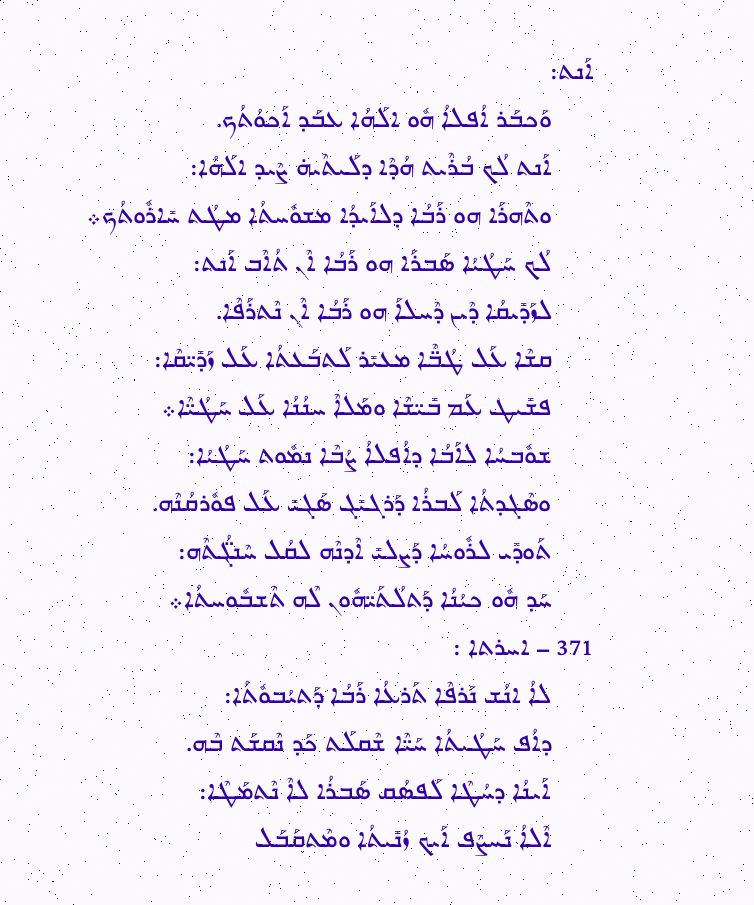ܐܰܢܬ:
      ܘܰܟܒܰܪ ܐܳܦܠܐܳ ܗܽܘ ܐܠܰܗܳܐ ܥܒܰܕ ܐܰܟܘܳܬܳܟ.
      ܐܰܢܬ ܠܳܟ ܒܳܪܶܝܬ ܗܳܕܶܐ ܕܠܰܝܬܶܝܗ̇ ܨܶܝܕ ܐܠܰܗܳܐ:
      ܘܬܶܗܪܰܐ ܗܘ ܪܰܒܳܐ ܕܠܐܰܝܕܳܐ ܡܫܘܽܚܬܳܐ ܡܛܳܬ ܚܺܐܪܽܘܬܳܟ܀
      ܠܳܟ ܚܰܛܳܝܳܐ ܣܰܒܪܰܐ ܗܘ ܪܰܒܳܐ ܐܶܢ ܬܳܐܶܒ ܐܰܢܬ:
      ܠܙܰܕܺܝܩܳܐ ܕܶܝܢ ܕܶܚܠܐܰ ܗܘ ܪܰܒܳܐ ܐܶܢ ܢܶܬܪܰܦܶܐ.
      ܩܫܶܐ ܥܰܠ ܛܳܒ̈ܶܐ ܡܥܝܺܪ ܠܰܬܒܰܥܬܳܐ ܥܰܠ ܙܰܕܺܝ̈ܩܶܐ:
      ܦܫܺܝܛ ܥܰܡ ܒܺܝ̈ܫܶܐ ܘܡܰܠܐܶ ܚܢܳܢܳܐ ܥܰܠ ܚܰܛܳܝ̈ܶܐ܀
      ܫܘܽܒܚܳܐ ܠܐܰܒܳܐ ܕܐܳܦܠܐܳ ܨܳܒܶܐ ܢܡܽܘܬ ܚܰܛܳܝܳܐ:
      ܘܣܶܓܕܬܳܐ ܠܰܒܪܳܐ ܕܰܪܓܝܺܓ ܣܰܓܝܺ ܥܰܠ ܦܘܽܪܩܳܢܶܗ.
      ܬܰܘܕܺܝ ܠܪܽܘܚܳܐ ܕܰܨܠܝܺ ܐܶܕܢܶܗ ܠܩܳܠ ܚܶܢܓ̈ܳܬܶܗ:
      ܚܰܕ ܗܽܘ ܟܝܳܢܳܐ ܕܰܬܠܳܬܰܝ̈ܗܽܘܢ ܠܶܗ ܬܶܫܒܽܘܚܬܳܐ܀
371 – ܐܚܪܬܐ :
      ܠܐܳ ܐܢܳܫ ܢܰܪܦܶܐ ܬܰܪܥܳܐ ܪܰܒܳܐ ܕܰܬܝܳܒܘܽܬܳܐ:
      ܕܐܳܦ ܚܰܛܳܝܬܳܐ ܚܰܝ̈ܶܐ ܫܶܩܠܰܬ ܟܰܕ ܢܶܩܫܰܬ ܒܶܗ.
      ܐܰܝܢܳܐ ܕܚܳܛܶܐ ܠܰܦܣܳܩ ܣܰܒܪܳܐ ܠܐܶ ܢܶܬܡܰܛܶܐ:
      ܐܶܠܐܳ ܢܰܚܨܶܦ ܐܰܝܟ ܙܳܢܺܝܬܳܐ ܘܡܶܬܩܰܒܰܠ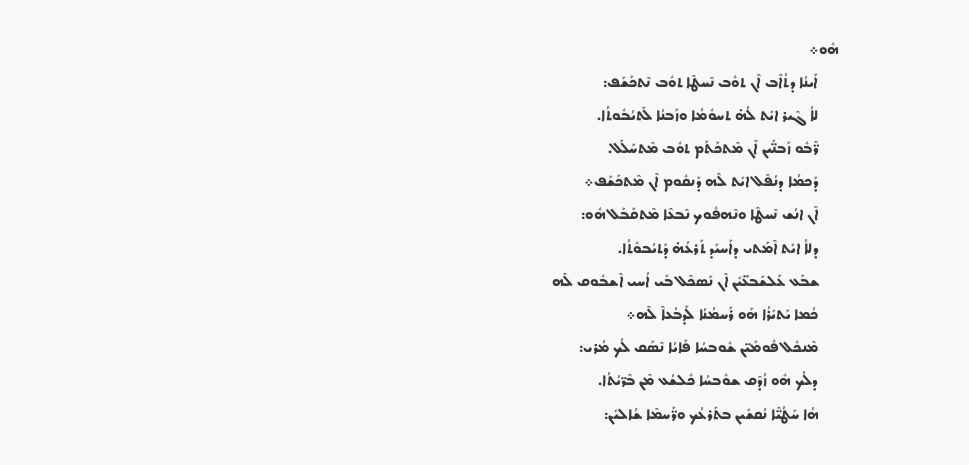ܗܽܘ܀
      ܐܰܝܢܳܐ ܕܬܳܐܶܒ ܐܶܢ ܬܘܽܒ ܢܶܚܛܶܐ ܬܘܽܒ ܢܶܬܟܰܫܰܦ:
      ܠܐܳ ܓܶܝܪ ܐܝܺܬ ܠܳܗ̇ ܬܚܘܽܡܳܐ ܘܙܰܒܢܳܐ ܠܰܬܝܳܒܽܘܬܳܐ.
      ܪ̈ܶܒܽܘ ܙܰܒܢ̈ܺܝܢ ܐܶܢ ܡܶܬܟܰܬܰܡ ܬܘܽܒ ܡܶܬܚܰܠܰܠ.
      ܕܰܟܡܳܐ ܕܢܳܦܶܠ ܐܝܺܬ ܠܶܗ ܕܰܢܩܽܘܡ ܐܶܢ ܡܶܬܟܰܫܰܦ܀
      ܐܶܢ ܐܢܳܫ ܢܶܚܛܶܐ ܘܢܶܗܦܽܘܟ ܢܶܒܥܶܐ ܡܶܬܩܰܒܰܠ ܗܽܘ:
      ܕܠܐܳ ܐܝܺܬ ܐܶܡܰܬܝ ܕܐܰܚܝܺܕ ܬܰܪܥܳܗ̇ ܕܰܬܝܳܒܘܽܬܳܐ.
      ܫܒܰܥ ܥܰܠܫܰܒܥ̈ܝܺܢ ܐܶܢ ܢܰܣܟܶܠ ܒܺܝ ܐܳܚܝ ܐܶܫܒܽܘܩ ܠܶܗ
      ܟܳܡܐ ܝܰܬܝܺܪܳܐ ܗܰܘ ܪܰܚܡܳܢܳܐ ܠܰܕܒܳܥܐܶ ܠܶܗ܀
      ܡܶܢܟܽܠ ܦܽܘܡܺܝ̈ܢ ܫܽܘܒܚܳܐ ܦܰܐܝܳܐ ܢܶܣܰܩ ܠܳܟ ܡܳܪܝ:
      ܕܠܳܟ ܗܽܘ ܙܳܕܶܩ ܫܘܽܒܚܳܐ ܟܽܠܫܳܥ ܡܶܢ ܒܶܪ̈ܝܳܬܳܐ.
      ܗܳܐ ܚܰܛܳܝ̈ܶܐ ܢܳܩܫܺܝܢ ܒܬܰܪܥܳܟ ܘܪ̈ܰܚܡܶܐ ܫܳܐܠܝܺܢ: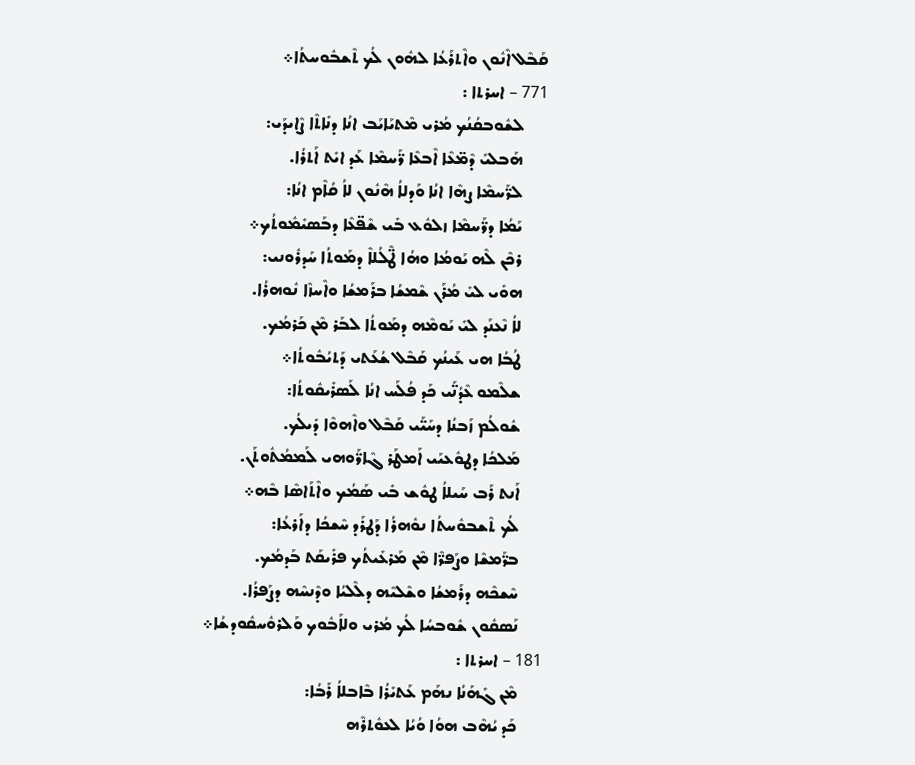ܩܰܒܶܠ ܐܶܢܽܘܢ ܘܐܶܬܪܰܥܳܐ ܠܗܽܘܢ ܠܳܟ ܬܶܫܒܽܘܚܬܳܐ܀
771 – ܐܚܪܬܐ :
      ܠܫܽܘܒܩܳܢܳܟ ܡܳܪܝ ܡܶܬܝܰܐܝܰܒ ܐܢܳܐ ܕܢܺܐܬܶܐ ܨܶܐܝܕܰܝ:
      ܗܰܒܠܝܺ ܕܶܡ̈ܥܶܐ ܐܶܒܥܶܐ ܪ̈ܰܚܡܶܐ ܥܰܕ ܐܝܺܬ ܐܰܬܪܳܐ.
      ܠܪ̈ܰܚܡܶܐ ܨܗܶܐ ܐܢܳܐ ܘܰܕܠܐܳ ܗܶܢܽܘܢ ܠܐܳ ܩܳܐܶܡ ܐܢܳܐ:
      ܝܰܡܳܐ ܕܪ̈ܰܚܡܶܐ ܙܠܘܽܥ ܒܺܝ ܫܶܦ̈ܥܶܐ ܕܒܰܣܝܺܡܽܘܬܳܟ܀
      ܪܟܶܢ ܠܶܗ ܝܰܘܡܳܐ ܘܗܳܐ ܛ̈ܶܠܳܠܐܶ ܕܡܰܘܬܳܐ ܚܰܕܪܽܘܢܝ:
      ܗܘܺܝ ܠܝܺ ܡܳܪܰܢ ܫܶܡܫܳܐ ܒܪܰܡܫܳܐ ܘܐܶܚܙܶܐ ܢܽܘܗܪܳܐ.
      ܠܐܳ ܢܶܥܢܰܕ ܠܝܺ ܝܰܘܡܶܗ ܕܡܰܘܬܳܐ ܠܒܰܪ ܡܶܢ ܟܰܪܡܳܟ.
      ܛܳܒܳܐ ܗܝ ܥܰܝܢܳܟ ܩܰܒܶܠ ܫܳܥܰܬܝ ܕܰܬܝܳܒܽܘܬܳܐ܀
      ܫܠܶܡܘ ܥܶܕܳܢ̈ܰܝ ܟܰܕ ܦܳܠܰܚ ܐܢܳܐ ܠܰܣܪܺܝܩܽܘܬܳܐ:
      ܫܽܘܠܳܡ ܙܰܒܢܳܐ ܕܚܰܝ̈ܰܝ ܩܰܒܶܠ ܘܐܶܗܘܶܐ ܕܺܝܠܳܟ.
      ܡܰܠܟܳܐ ܕܛܘܽܥܝܰܝ ܐܰܡܛܰܪ ܓܶܐܪ̈ܰܘܗܝ ܠܰܡܡܳܬܽܘܬܰܢ.
      ܐܰܢܬ ܪܰܒ ܚܰܝܠܐܳ ܛܘܽܫ ܒܺܝ ܣܰܡܳܟ ܘܐܶܬܰܐܣܶܐ ܒܶܗ܀
      ܠܳܟ ܬܶܫܒܘܽܚܬܳܐ ܢܘܽܗܪܳܐ ܕܰܛܪܰܕ ܚܶܫܟܳܐ ܕܐܰܪܥܳܐ:
      ܒܪ̈ܰܡܫܶܐ ܘܨܰܦܪ̈ܶܐ ܡܶܢ ܡܰܪܥܺܝܬܳܟ ܦܪܺܝܩܰܬ ܒܰܕܡܳܟ.
      ܚܶܫܟܶܗ ܕܪܰܡܫܳܐ ܘܫܶܠܝܶܗ ܕܠܶܠܝܳܐ ܘܕܶܢܚܶܗ ܕܨܰܦܪܳܐ.
      ܢܰܣܩܽܘܢ ܫܽܘܒܚܳܐ ܠܳܟ ܡܳܪܝ ܘܠܐܰܒܽܘܟ ܘܰܠܪܘܽܚܩܽܘܕܫܳܐ܀
181 – ܐܚܪܬܐ :
      ܡܶܢ ܓܺܗܰܢܳܐ ܢܗܰܡ ܥܰܬܝܺܪܳܐ ܒܶܐܒܠܐܳ ܪܰܒܳܐ:
      ܟܰܕ ܝܳܗܶܒ ܗܘܳܐ ܘܳܝܳܐ ܠܥܘܽܬܪܶܗ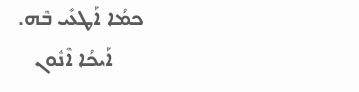ܟܡܳܐ ܐܰܛܥܺܝ ܒܶܗ.
      ܐܰܝܟܳܐ ܐܶܢܽܘܢ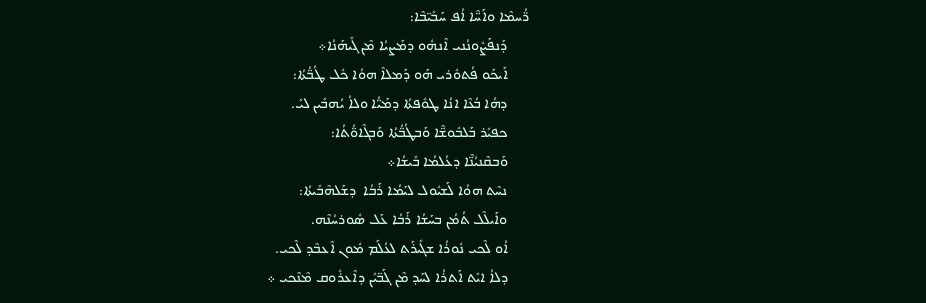ܪ̈ܳܚܡܶܐ ܘܐܰܚ̈ܶܐ ܐܳܦ ܚܰܒܺܝ̈ܒܶܐ:
      ܕܰܢܦܰܨܽܘܢܳܢܝ ܐܶܢܗܽܘ ܕܡܰܨܝܳܐ ܡܶܢ ܓܺܝܗܰܢܳܐ܀
      ܐܰܝܟܰܘ ܦܳܬܘܽܪܝ ܗܰܘ ܕܰܡܠܐܶ ܗܘܳܐ ܟܽܠ ܛܳܒ̈ܳܬܳܐ:
      ܕܗܳܐ ܒܳܥܶܐ ܐܢܳܐ ܛܘܽܦܬܳܐ ܕܡܰܝ̈ܳܐ ܘܠܐܳ ܝܳܗܒܺܝܢ ܠܝܺ.
      ܟܦܝܺܪ ܒܰܠܒܽܘܫ̈ܶܐ ܘܰܒܛܳܒ̈ܳܬܳܐ ܘܰܒܓܶܐܘ̈ܳܬܳܐ:
      ܘܰܒܩܶܢܝܳܢ̈ܶܐ ܕܥܳܠܡܳܐ ܒܺܝܫܳܐ܀
      ܢܚܶܬ ܗܘܳܐ ܠܰܫܝܽܘܠ ܠܝܰܡܳܐ ܪܰܒܳܐ  ܕܫܰܠܗܶܒܺܝܬܳܐ:
      ܘܐܰܝܠܶܠ ܬܳܡܳܢ ܒܚܰܫܳܐ ܪܰܒܳܐ ܥܰܠ ܣܽܘܪܚܳܢܶܗ.
      ܐܳܘ ܠܶܟܝ ܢܽܘܪܳܐ ܫܓܺܝܪܰܬ ܠܥܳܠܰܡ ܡܽܘܢ ܐܶܥܒܶܕ ܠܶܟܝ.
      ܕܠܐܳ ܐܝܺܬ ܐܰܬܪܳܐ ܠܚܰܕ ܡܶܢ ܓܰܒ̈ܝܺܢ ܕܐܶܥܪܽܘܩ ܡܶܢܶܟܝ ܀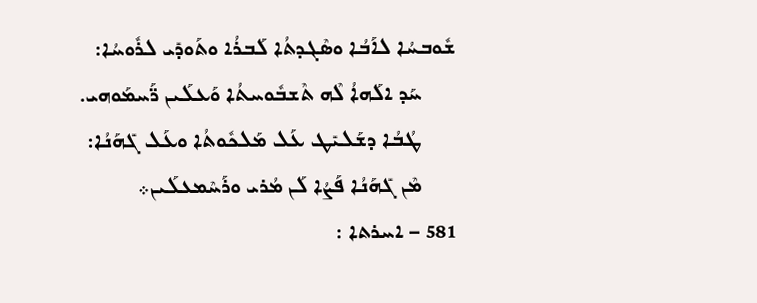ܫܽܘܒܚܳܐ ܠܐܰܒܳܐ ܘܣܶܓܕܬܳܐ ܠܰܒܪܳܐ ܘܬܰܘܕܺܝ ܠܪܽܘܚܳܐ:
      ܚܰܕ ܐܠܰܗܐܳ ܠܶܗ ܬܶܫܒܽܘܚܬܳܐ ܘܰܥܠܰܝܢ ܪ̈ܰܚܡܰܘܗܝ.
      ܛܳܒܳܐ ܕܫܰܠܝܺܛ ܥܰܠ ܡܰܠܟܽܘܬܳܐ ܘܥܰܠ ܓܺܗܰܢܳܐ:
      ܡܶܢ ܓܺܗܰܢܳܐ ܦܰܨܳܐ ܠܰܢ ܡܳܪܝ ܘܪܰܚܶܡܥܠܰܝܢ܀
581 – ܐܚܪܬܐ :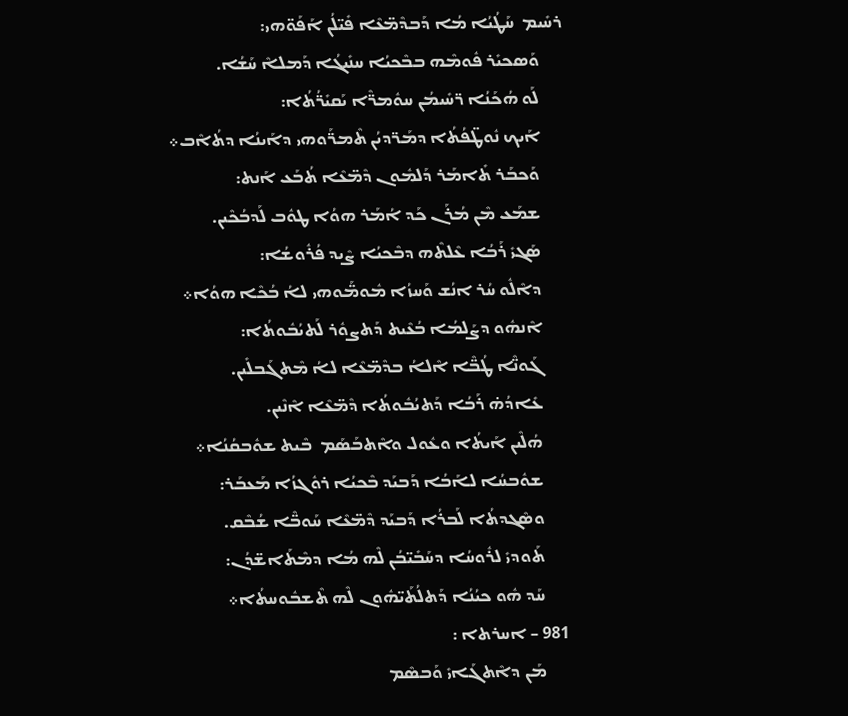ܪܚܺܝܡ  ܚܰܛܳܝܳܐ ܡܳܐ ܕܰܒܕܶܡ̈ܥܶܐ ܦܺܝ̈ܠܳܢ ܐܰܦܰܘ̈ܗܝ:
      ܘܰܣܟܝܺܪ ܦܽܘܡܶܗ ܒܒܶܟܝܳܐ ܚܢܺܝܓܳܐ ܕܰܡܠܐܶ ܚܰܫܳܐ.
      ܠܰܘ ܗܳܟܰܢܳܐ ܪ̈ܚܺܝܡܳܢ ܚܘܽܡܪ̈ܶܐ ܝܰܩܝܺܪ̈ܳܬܳܐ:
      ܐܰܝܟ ܢܽܘܛ̈ܦܳܬܳܐ ܕܡܰܪ̈ܕܝܳܢ ܬܶܡܪ̈ܰܘܗܝ ܕܐܰܝܢܳܐ ܕܬܳܐܶܒ܀
      ܘܰܟܒܰܪ ܬܺܐܡܰܪ ܕܰܠܡܽܘܢ ܕܶܡ̈ܥܶܐ ܬܳܒܰܥ ܐܰܢܬ:
      ܫܡܰܥ ܡܶܢ ܡܳܪܰܢ ܟܰܕ ܐܳܡܰܪ ܗܘܳܐ ܛܘܽܒ ܠܰܕܒܳܟܶܝܢ.
      ܣܰܓܝܺ ܪܰܒܳܐ ܥܶܠܬܶܗ ܕܒܶܟܝܳܐ ܨܶܝܕ ܦܳܪܽܘܫܳܐ:
      ܕܐܶܠܽܘ ܚܳܪ ܐܢܳܫ ܘܰܚܙܳܐ ܡܽܘܡ̈ܰܘܗܝ ܠܐܳ ܒܳܟܶܐ ܗܘܳܐ܀
      ܐܶܢܗܽܘ ܕܨܰܠܡܳܐ ܒܳܥܶܝܬ ܕܰܬܨܘܽܪ ܠܰܬܝܳܒܽܘܬܳܐ:
      ܓܰܘܢ̈ܶܐ ܛܳܒ̈ܶܐ ܐܶܠܐܳ ܒܕܶܡ̈ܥܶܐ ܠܐܳ ܡܶܬܓܰܒܠܺܝܢ.
      ܥܺܐܕܳܗ̇ ܪܰܒܳܐ ܕܰܬܝܳܒܽܘܬܳܐ ܕܶܡ̈ܥܶܐ ܐܶܢܶܝܢ.
      ܗܳܠܶܝܢ ܐܰܝܬܳܐ ܘܥܽܘܠ ܘܐܶܬܒܰܣܰܡ  ܒܶܝܬ ܫܘܽܒܩܳܢܳܐ܀
      ܫܘܽܒܚܳܐ ܠܐܰܒܳܐ ܕܰܒܝܰܕ ܒܶܟܝܳܐ ܪܘܽܓܙܳܐ ܡܰܥܒܰܪ:
      ܘܣܶܓܕܬܳܐ ܠܰܒܪܳܐ ܕܰܒܝܰܕ ܕܶܡ̈ܥܶܐ ܚܰܘܒ̈ܶܐ ܫܳܒܶܩ.
      ܬܰܘܕܝܺ ܠܪܽܘܚܳܐ ܕܚܰܒܺܝ̈ܒܳܢ ܠܶܗ ܡܳܐ ܕܡܶܬܰܐܫ̈ܕܳܢ:
      ܚܰܕ ܗܽܘ ܟܝܳܢܳܐ ܕܰܬܠܳܬܰܝ̈ܗܽܘܢ ܠܶܗ ܬܶܫܒܽܘܚܬܳܐ܀
981 – ܐܚܪܬܐ :
      ܡܰܢ ܕܐܶܬܓܰܐܝܺ ܘܰܒܣܶܡ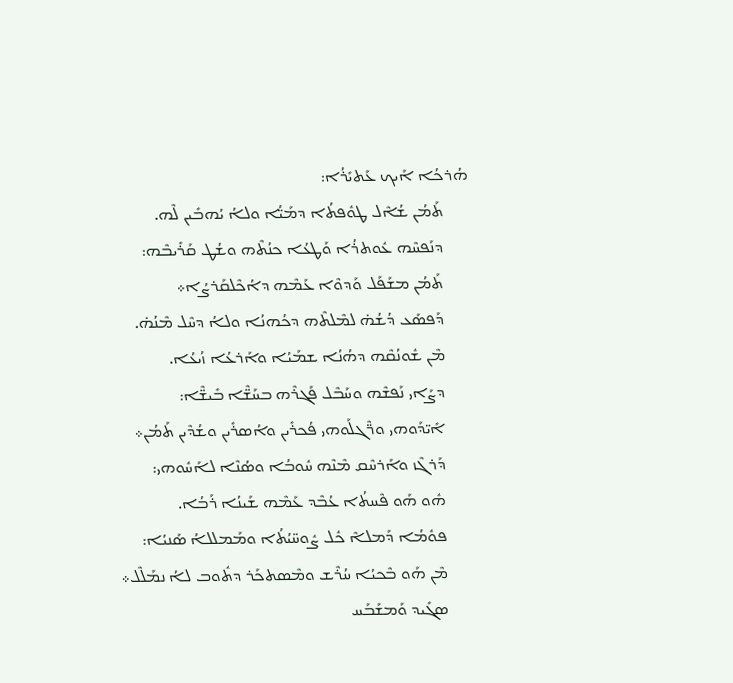ܗܳܪܟܳܐ ܐܰܝܟ ܥܰܬܝܺܪܳܐ:
      ܬܰܡܳܢ ܫܳܐܶܠ ܛܘܽܦܬܳܐ ܕܡܰܝ̈ܳܐ ܘܠܐܳ ܝܳܗܒܺܝܢ ܠܶܗ.
      ܕܢܰܦܚܶܗ ܥܽܘܬܪܳܐ ܘܰܛܥܳܐ ܟܢܳܬܶܗ ܘܫܳܛ ܩܰܪܺܝܒܶܗ:
      ܬܰܡܳܢ ܡܫܰܦܰܠ ܘܰܕܘܶܐ ܥܰܡܶܗ ܕܐܳܟܶܠܩܰܪܨܳܐ܀
      ܕܰܦܣܰܥ ܕܳܫܳܗ̇ ܠܡܶܠܬܶܗ ܕܟܳܗܢܳܐ ܘܠܐܳ ܕܚܶܠ ܡܶܢܳܗ̇.
      ܡܶܢ ܫܽܘܢܳܩܶܗ ܕܗܳܢܳܐ ܫܡܰܝܳܐ ܘܐܰܪܥܳܐ ܙܳܝܥܳܐ.
      ܕܨܰܐܝ ܢܰܦܫܶܗ ܘܚܰܒܶܠ ܦܰܓܪܶܗ ܒܚܰܫ̈ܶܐ ܒܺܝܫ̈ܶܐ:
      ܐܺܝ̈ܕܰܘܗܝ ܘܪ̈ܶܓܠܰܘܗܝ ܦܳܟܪܺܝܢ ܘܐܳܣܪܺܝܢ ܘܫܳܕܶܝܢ ܬܰܡܳܢ܀
      ܕܰܪܓܶܙ ܘܐܰܪܚܶܩ ܡܶܢܶܗ ܚܽܘܒܳܐ ܘܣܳܢܶܐ ܠܐܰܚܽܘܗܝ:
      ܗܽܘ ܗܰܘ ܦܶܚܬܳܐ ܥܳܒܶܕ ܥܰܡܶܗ ܫܰܝܢܳܐ ܪܰܒܳܐ.
      ܦܘܽܡܳܐ ܕܰܡܠܐܶ ܟܽܠ ܨܽܘܚ̈ܝܳܬܳܐ ܘܡܰܡܠܠܐܳ ܣܰܢܝܳܐ:
      ܡܶܢ ܗܰܘ ܒܶܟܝܳܐ ܚܳܪܶܫ ܘܡܶܣܬܟܰܪ ܕܬܽܘܒ ܠܐܳ ܢܡܰܠܶܠ܀
      ܣܓܺܝܕ ܘܰܡܫܰܒܰܚ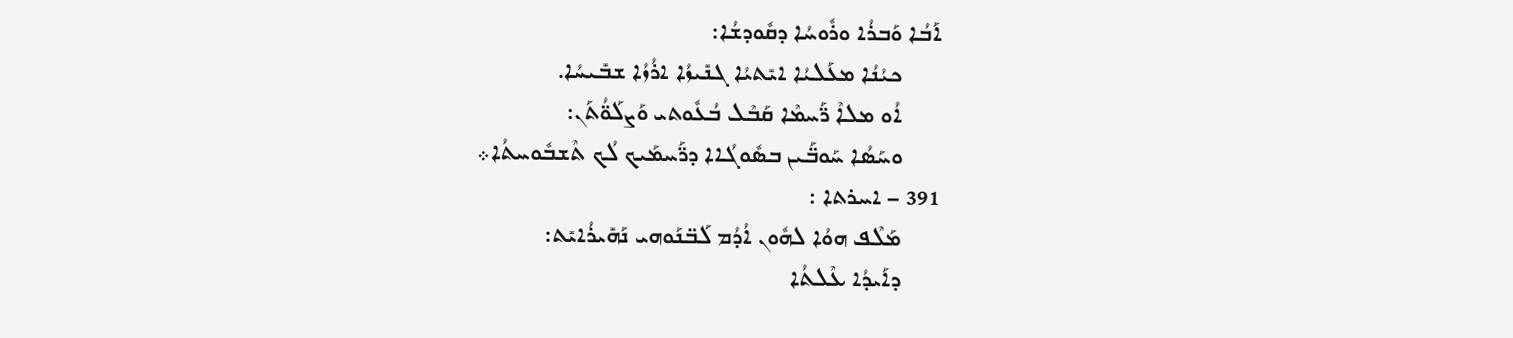ܐܰܒܳܐ ܘܰܒܪܳܐ ܘܪܽܘܚܳܐ ܕܩܽܘܕܫܳܐ:
      ܟܝܳܢܳܐ ܡܥܰܠܝܳܐ ܐܝܺܬܝܳܐ ܓܢܺܝܙܳܐ ܐܪܳܙܳܐ ܫܒܺܝܚܳܐ.
      ܐܳܘ ܡܠܐܶ ܪ̈ܰܚܡܶܐ ܩܰܒܶܠ ܒܳܥܽܘܬܝ ܘܰܨܠܰܘ̈ܳܬܰܢ:
      ܘܚܰܣܳܐ ܚܰܘܒ̈ܰܝܢ ܒܣܽܘܓܳܐܐ ܕܪ̈ܰܚܡܰܝܟ ܠܳܟ ܬܶܫܒܽܘܚܬܳܐ܀
391 – ܐܚܪܬܐ :
      ܡܰܠܶܦ ܗܘܳܐ ܠܗܽܘܢ ܐܳܕܳܡ ܠܰܒ̈ܢܰܘܗܝ ܢܰܗܺܝܪܳܐܝܺܬ:
      ܕܐܰܝܕܳܐ ܥܶܠܬܳܐ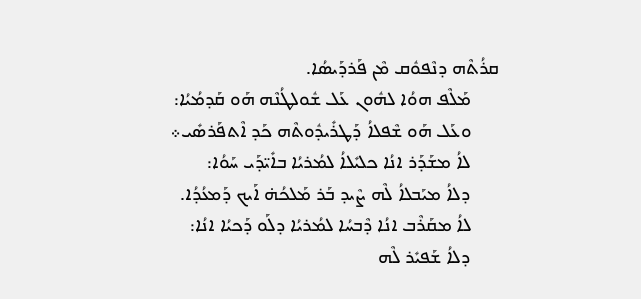ܩܪܳܬܶܗ ܕܢܶܦܘܽܩ ܡܶܢ ܦܰܪܕܰܝܣܳܐ.
      ܡܰܠܶܦ ܗܘܳܐ ܠܗܽܘܢ ܥܰܠ ܫܽܘܠܛܳܢܶܗ ܗܰܘ ܩܰܕܡܳܝܳܐ:
      ܘܥܰܠ ܗܰܘ ܫܶܦܠܐܳ ܕܰܛܪܺܝܕܽܘܬܶܗ ܟܰܕ ܐܶܬܦܰܪܣܺܝ܀
      ܠܐܳ ܡܫܰܕܰܪ ܐܢܳܐ ܟܠܝܺܠܐܳ ܠܡܳܪܝܳܐ ܒܐܺܝ̈ܕܰܝ ܚܰܘܳܐ:
      ܕܠܐܳ ܡܝܰܒܠܐܳ ܠܶܗ ܨܶܝܕ ܒܰܪ ܡܰܠܟܳܗ̇ ܐܰܝܟ ܕܰܡܥܳܕܳܐ.
      ܠܐܳ ܡܩܰܪܶܒ ܐܢܳܐ ܕܶܒܚܳܐ ܠܡܳܪܝܳܐ ܕܠܰܘ ܕܰܟܝܳܐ ܐܢܳܐ:
      ܕܠܐܳ ܫܰܦܝܺܪ ܠܶܗ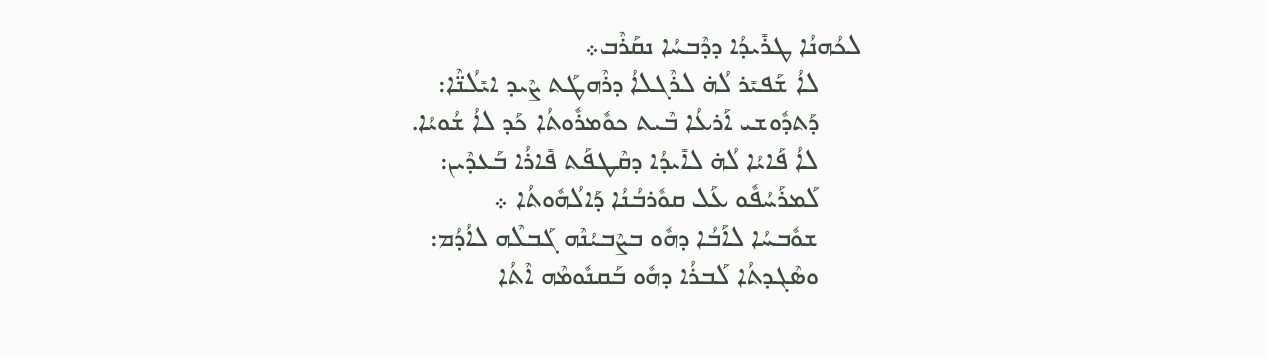ܠܟܳܗܢܳܐ ܛܪܺܝܕܳܐ ܕܕܶܒܚܳܐ ܢܩܰܪܶܒ܀
      ܠܐܳ ܫܰܦܝܺܪ ܠܳܗ̇ ܠܪܶܓܠܐܳ ܕܪܶܗܛܰܬ ܨܶܝܕ ܐܝܺܠܳܢ̈ܶܐ:
      ܕܰܬܕܽܘܫܝ ܐܰܪܥܳܐ ܒܶܝܬ ܟܘܽܡܪܽܘܬܳܐ ܟܰܕ ܠܐܳ ܫܳܘܝܳܐ.
      ܠܐܳ ܦܰܐܝܳܐ ܠܳܗ̇ ܠܐܺܝܕܳܐ ܕܩܶܛܦܰܬ ܦܺܐܪܳܐ ܒܰܥܕܶܝܢ:
      ܠܰܡܪܰܚܳܦܽܘ ܥܰܠ ܩܘܽܪܒܳܢܳܐ ܕܰܐܠܳܗܽܘܬܳܐ ܀
      ܫܘܽܒܚܳܐ ܠܐܰܒܳܐ ܕܗܽܘ ܒܨܶܒܝܳܢܶܗ ܓܰܒܠܶܗ ܠܐܳܕܳܡ:
      ܘܣܶܓܕܬܳܐ ܠܰܒܪܳܐ ܕܗܽܘ ܒܰܩܢܽܘܡܶܗ ܐܶܬܳܐ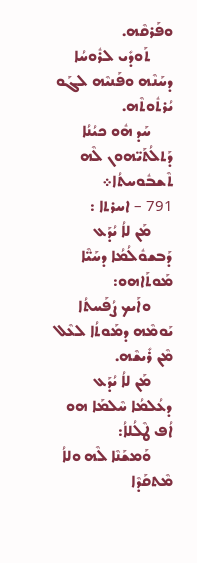ܘܦܰܪܩܶܗ.
      ܬܰܘܕܺܝ ܠܪܽܘܚܳܐ ܕܚܰܢܶܗ ܘܦܰܢܝܶܗ ܠܓܰܘ ܝܳܪܬܽܘܬܶܗ.
      ܚܰܕ ܗܽܘ ܟܝܳܢܳܐ ܕܰܬܠܳܬܰܝ̈ܗܘܢ ܠܶܗ ܬܶܫܒܽܘܚܬܳܐ܀
791 – ܐܚܪܬܐ :
      ܡܰܢ ܠܐܳ ܝܳܕܰܥ ܕܰܒܫܘܽܠܳܡܳܐ ܕܚܰܝ̈ܶܐ ܡܰܘܬܰܐܗܘ:
      ܘܐܰܝܟ ܨܳܦܰܚܬܳܐ ܝܰܘܡܶܗ ܕܡܰܘܬܳܐ ܠܥܶܠ ܡܶܢ ܪܺܝܫܶܗ.
      ܡܰܢ ܠܐܳ ܝܳܕܰܥ ܕܥܳܠܡܳܐ ܚܶܠܡܰܐ ܗܘ ܐܳܦ ܛܶܠܳܠܐܳ:
      ܘܰܡܫܰܢܶܐ ܠܶܗ ܘܠܐܳ ܡܶܬܩܰܕܶܐ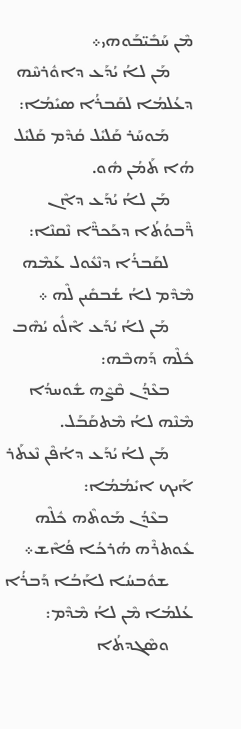ܡܶܢ ܚܰܒܺܝ̈ܒܰܘܗܝ܀
      ܡܰܢ ܠܐܳ ܝܳܕܰܥ ܕܐܘܽܪܚܶܗ ܕܥܳܠܡܳܐ ܠܩܰܒܪܳܐ ܣܝܺܡܳܐ:
      ܡܰܘܚܰܪ ܩܰܠܝܺܠ ܩܳܕܶܡ ܩܰܠܝܺܠ ܗܳܐ ܬܰܡܳܢ ܗܽܘ.
      ܡܰܢ ܠܐܳ ܝܳܕܰܥ ܕܐܶܢ ܪ̈ܶܒܘܳܬܳܐ ܕܟܰܟܪ̈ܶܐ ܢܶܩܢܶܐ:
      ܠܩܰܒܪܳܐ ܕܢܶܥܽܘܠ ܥܰܡܶܗ ܡܶܕܶܡ ܠܐܳ ܫܳܒܩܺܝܢ ܠܶܗ ܀
      ܡܰܢ ܠܐܳ ܝܳܕܰܥ ܐܶܠܽܘ ܝܳܗܶܒ ܟܽܠܶܗ ܕܰܗܒܶܗ:
      ܒܥܶܕܳܢ ܩܶܨܶܗ ܫܽܘܚܕܳܐ ܡܶܢܶܗ ܠܐܳ ܡܶܬܩܰܒܰܠ.
      ܡܰܢ ܠܐܳ ܝܳܕܰܥ ܕܐܳܦܶܢ ܢܶܥܬܰܪ ܐܰܝܟ ܐܝܺܡܳܡܳܐ:
      ܒܥܶܕܳܢ ܡܰܘܬܶܗ ܟܽܠܶܗ ܥܽܘܬܪܶܗ ܗܳܪܟܳܐ ܦܳܐܶܫ܀
      ܫܘܽܒܚܳܐ ܠܐܰܒܳܐ ܕܰܒܪܳܐ ܥܳܠܡܳܐ ܡܶܢ ܠܐܳ ܡܶܕܶܡ:
      ܘܣܶܓܕܬܳܐ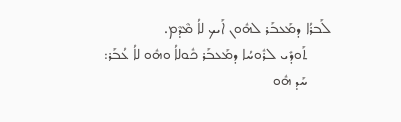ܠܰܒܪܳܐ ܕܡܰܥܒܰܪ ܠܗܽܘܢ ܐܰܝܟ ܠܐܳ ܡܶܕܶܡ.
      ܬܰܘܕܺܝ ܠܪܽܘܚܳܐ ܕܡܰܥܒܰܪ ܟܽܘܠܐܳ ܘܗܽܘ ܠܐܳ ܥܳܒܰܪ:
      ܚܰܕ ܗܽܘ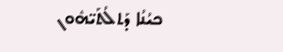ܟܝܳܢܳܐ ܕܰܬܠܳܬܰܝ̈ܗܽܘܢ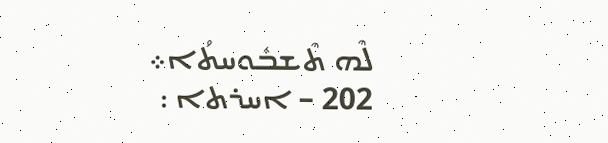ܠܶܗ ܬܶܫܒܽܘܚܬܳܐ܀
202 – ܐܚܪܬܐ :